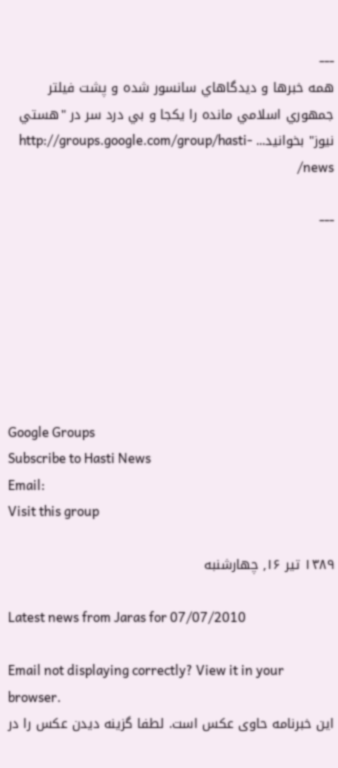---
همه خبرها و ديدگاهاي سانسور شده و پشت فيلتر جمهوري اسلامي مانده را يكجا و بي درد سر در "هستي نيوز" بخوانيد... http://groups.google.com/group/hasti-news/

---







Google Groups
Subscribe to Hasti News
Email:
Visit this group

۱۳۸۹ تیر ۱۶, چهارشنبه

Latest news from Jaras for 07/07/2010

Email not displaying correctly? View it in your browser.
این خبرنامه حاوی عکس است. لطفا گزینه دیدن عکس را در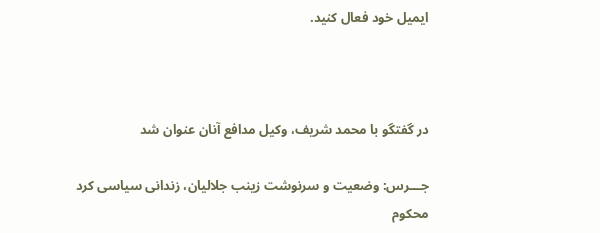ایمیل خود فعال کنید.



در گفتگو با محمد شریف، وکیل مدافع آنان عنوان شد

جـــرس: وضعیت و سرنوشت زینب جلالیان، زندانی سیاسی کرد محکوم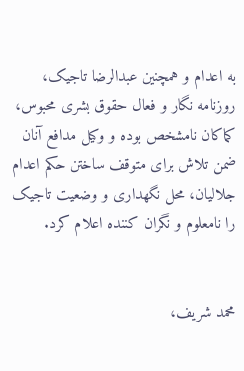به اعدام و همچنین عبدالرضا تاجیک، روزنامه نگار و فعال حقوق بشری محبوس، کماکان نامشخص بوده و وکیل مدافع آنان ضمن تلاش برای متوقف ساختن حکم اعدام جلالیان، محل نگهداری و وضعیت تاجیک را نامعلوم و نگران کننده اعلام کرد.


محمد شریف،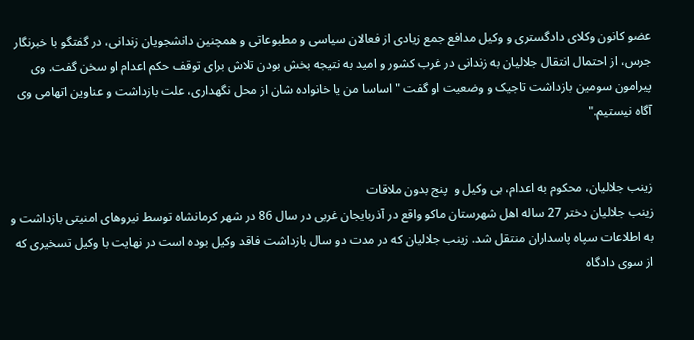عضو کانون وکلای دادگستری و وکیل مدافع جمع زیادی از فعالان سیاسی و مطبوعاتی و همچنین دانشجویان زندانی، در گفتگو با خبرنگار جرس، از احتمال انتقال جلالیان به زندانی در غرب کشور و امید به نتیجه بخش بودن تلاش برای توقف حکم اعدام او سخن گفت. وی پیرامون سومین بازداشت تاجیک و وضعیت او گفت "اساسا من یا خانواده شان از محل نگهداری، علت بازداشت و عناوین اتهامی وی آگاه نیستیم."


زینب جلالیان، محکوم به اعدام، بی وکیل و  پنج بدون ملاقات
زینب جلالیان دختر 27 ساله اهل شهرستان ماکو واقع در آذربایجان غربی در سال 86 در شهر کرمانشاه توسط نیروهای امنیتی بازداشت و به اطلاعات سپاه پاسداران منتقل شد. زینب جلالیان که در مدت دو سال بازداشت فاقد وکیل بوده است در نهایت با وکیل تسخیری که از سوی دادگاه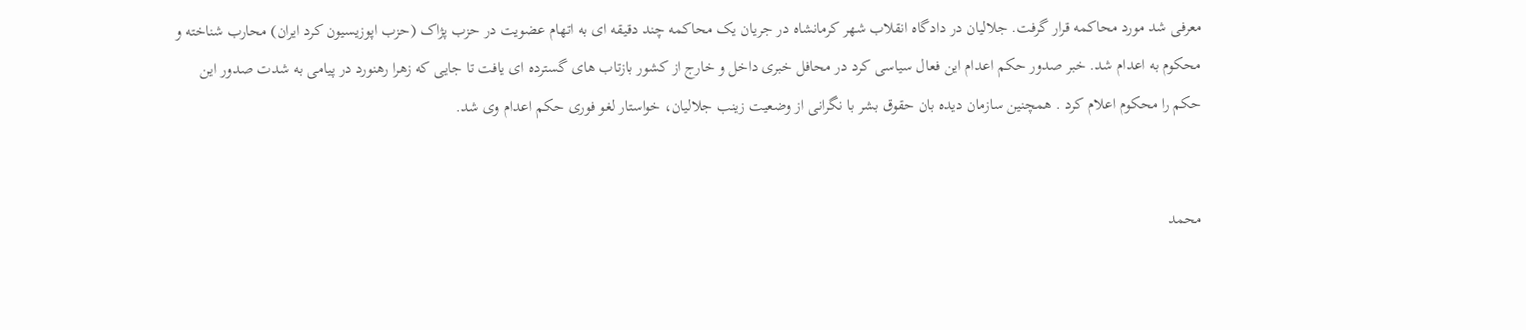معرفی شد مورد محاکمه قرار گرفت. جلالیان در دادگاه انقلاب شهر کرمانشاه در جریان یک محاکمه چند دقیقه ای به اتهام عضویت در حزب پژاک (حزب اپوزیسیون کرد ایران) محارب شناخته و محکوم به اعدام شد. خبر صدور حکم اعدام این فعال سیاسی کرد در محافل خبری داخل و خارج از کشور بازتاب های گسترده ای یافت تا جایی که زهرا رهنورد در پیامی به شدت صدور این حکم را محکوم اعلام کرد . همچنین سازمان دیده بان حقوق بشر با نگرانی از وضعیت زینب جلالیان، خواستار لغو فوری حکم اعدام وی شد.


محمد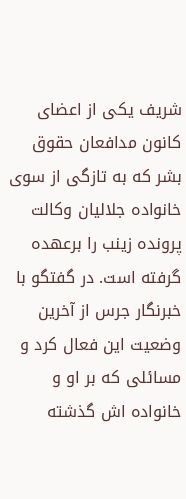شریف یکی از اعضای کانون مدافعان حقوق بشر که به تازگی از سوی خانواده جلالیان وکالت پرونده زینب را برعهده گرفته است. در گفتگو با خبرنگار جرس از آخرین وضعیت این فعال کرد و مسائلی که بر او و خانواده اش گذشته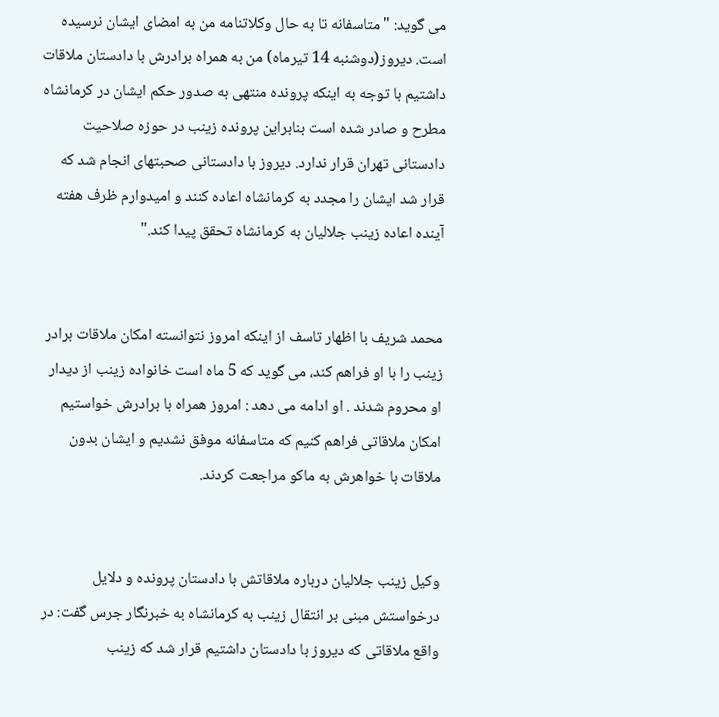می گوید: "متاسفانه تا به حال وکلاتنامه من به امضای ایشان نرسیده است. دیروز(دوشنبه 14 تیرماه) من به همراه برادرش با دادستان ملاقات داشتیم با توجه به اینکه پرونده منتهی به صدور حکم ایشان در کرمانشاه مطرح و صادر شده است بنابراین پرونده زینب در حوزه صلاحیت دادستانی تهران قرار ندارد. دیروز با دادستانی صحبتهای انجام شد که قرار شد ایشان را مجدد به کرمانشاه اعاده کنند و امیدوارم ظرف هفته آینده اعاده زینب جلالیان به کرمانشاه تحقق پیدا کند."


محمد شریف با اظهار تاسف از اینکه امروز نتوانسته امکان ملاقات برادر زینب را با او فراهم کند، می گوید که 5 ماه است خانواده زینب از دیدار او محروم شدند . او ادامه می دهد : امروز همراه با برادرش خواستیم امکان ملاقاتی فراهم کنیم که متاسفانه موفق نشدیم و ایشان بدون ملاقات با خواهرش به ماکو مراجعت کردند.


وکیل زینب جلالیان درباره ملاقاتش با دادستان پرونده و دلایل درخواستش مبنی بر انتقال زینب به کرمانشاه به خبرنگار جرس گفت: در واقع ملاقاتی که دیروز با دادستان داشتیم قرار شد که زینب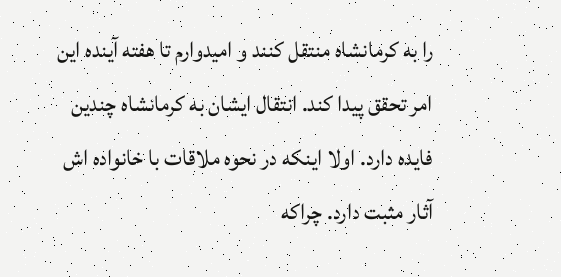را به کرمانشاه منتقل کنند و امیدوارم تا هفته آینده این امر تحقق پیدا کند. انتقال ایشان به کرمانشاه چندین فایده دارد. اولا اینکه در نحوه ملاقات با خانواده اش آثار مثبت دارد. چراکه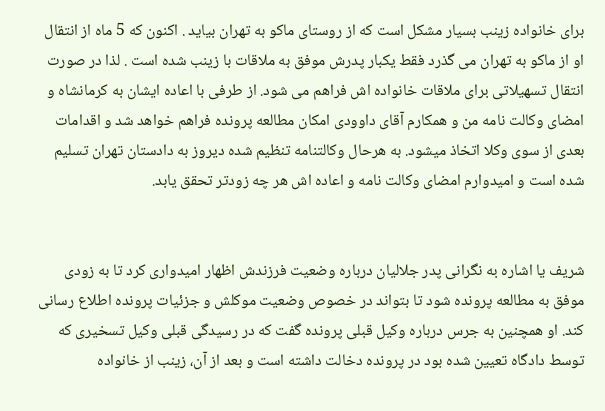برای خانواده زینب بسیار مشکل است که از روستای ماکو به تهران بیاید . اکنون که 5 ماه از انتقال او از ماکو به تهران می گذرد فقط یکبار پدرش موفق به ملاقات با زینب شده است . لذا در صورت انتقال تسهیلاتی برای ملاقات خانواده اش فراهم می شود. از طرفی با اعاده ایشان به کرمانشاه و امضای وکالت نامه من و همکارم آقای داوودی امکان مطالعه پرونده فراهم خواهد شد و اقدامات بعدی از سوی وکلا اتخاذ میشود. به هرحال وکالتنامه تنظیم شده دیروز به دادستان تهران تسلیم شده است و امیدوارم امضای وکالت نامه و اعاده اش هر چه زودتر تحقق یابد.


شریف یا اشاره به نگرانی پدر جلالیان درباره وضعیت فرزندش اظهار امیدواری کرد تا به زودی موفق به مطالعه پرونده شود تا بتواند در خصوص وضعیت موکلش و جزئیات پرونده اطلاع رسانی کند. او همچنین به جرس درباره وکیل قبلی پرونده گفت که در رسیدگی قبلی وکیل تسخیری که توسط دادگاه تعیین شده بود در پرونده دخالت داشته است و بعد از آن، زینب از خانواده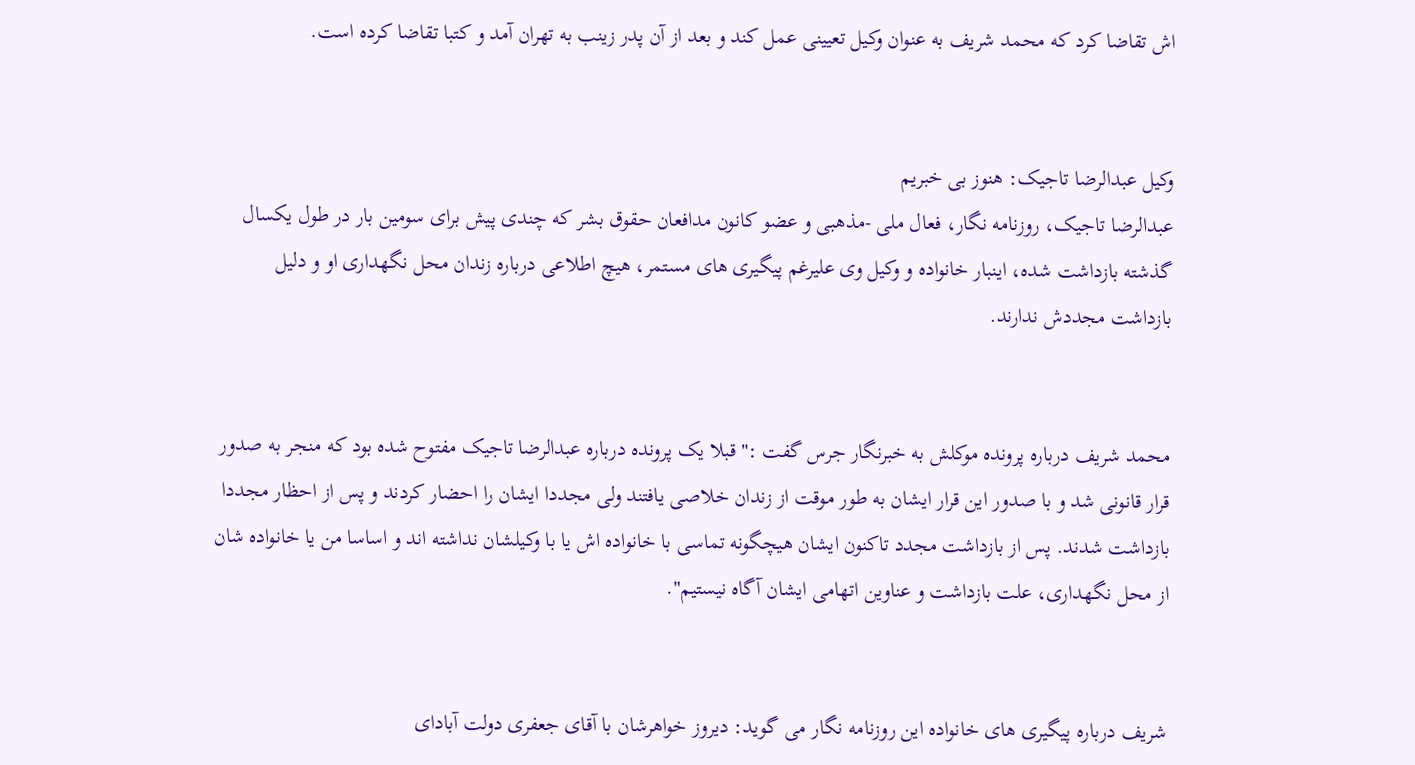اش تقاضا کرد که محمد شریف به عنوان وکیل تعیینی عمل کند و بعد از آن پدر زینب به تهران آمد و کتبا تقاضا کرده است.


وکیل عبدالرضا تاجیک: هنوز بی خبریم
عبدالرضا تاجیک، روزنامه نگار، فعال ملی -مذهبی و عضو کانون مدافعان حقوق بشر که چندی پیش برای سومین بار در طول یکسال گذشته بازداشت شده، اینبار خانواده و وکیل وی علیرغم پیگیری های مستمر، هیچ اطلاعی درباره زندان محل نگهداری او و دلیل بازداشت مجددش ندارند.


محمد شریف درباره پرونده موکلش به خبرنگار جرس گفت :"قبلا یک پرونده درباره عبدالرضا تاجیک مفتوح شده بود که منجر به صدور قرار قانونی شد و با صدور این قرار ایشان به طور موقت از زندان خلاصی یافتند ولی مجددا ایشان را احضار کردند و پس از احظار مجددا بازداشت شدند. پس از بازداشت مجدد تاکنون ایشان هیچگونه تماسی با خانواده اش یا با وکیلشان نداشته اند و اساسا من یا خانواده شان از محل نگهداری، علت بازداشت و عناوین اتهامی ایشان آگاه نیستیم".


شریف درباره پیگیری های خانواده این روزنامه نگار می گوید: دیروز خواهرشان با آقای جعفری دولت آبادای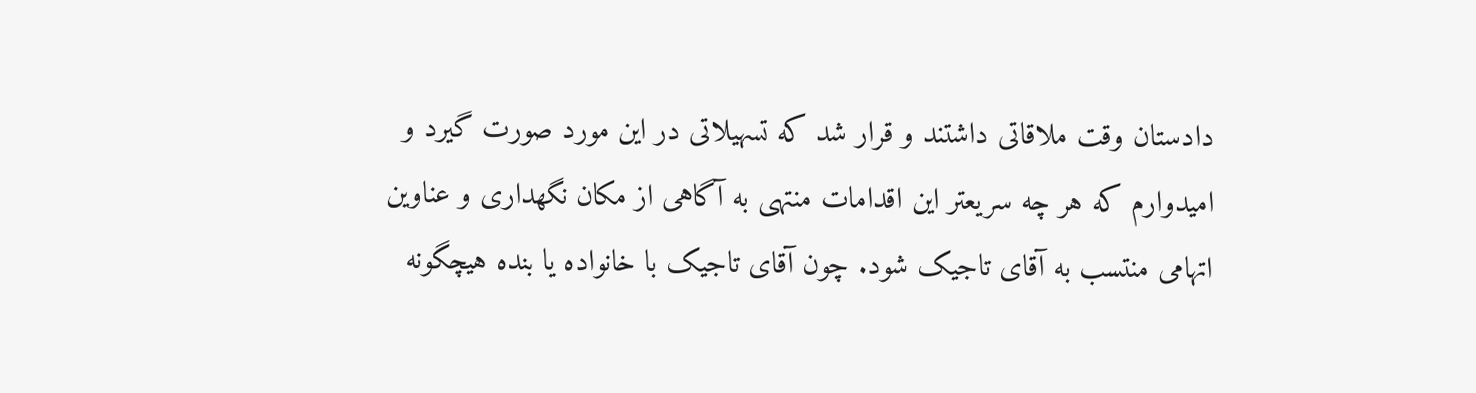دادستان وقت ملاقاتی داشتند و قرار شد که تسهیلاتی در این مورد صورت گیرد و امیدوارم که هر چه سریعتر این اقدامات منتهی به آگاهی از مکان نگهداری و عناوین اتهامی منتسب به آقای تاجیک شود. چون آقای تاجیک با خانواده یا بنده هیچگونه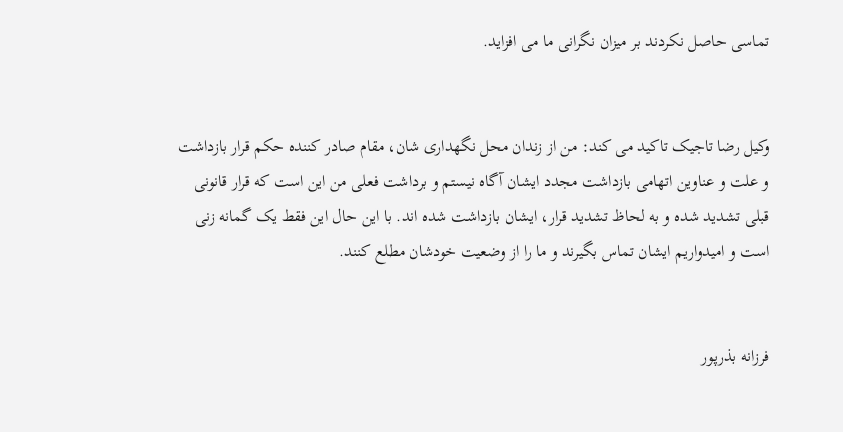تماسی حاصل نکردند بر میزان نگرانی ما می افزاید.


وکیل رضا تاجیک تاکید می کند: من از زندان محل نگهداری شان، مقام صادر کننده حکم قرار بازداشت و علت و عناوین اتهامی بازداشت مجدد ایشان آگاه نیستم و برداشت فعلی من این است که قرار قانونی قبلی تشدید شده و به لحاظ تشدید قرار، ایشان بازداشت شده اند. با این حال این فقط یک گمانه زنی است و امیدواریم ایشان تماس بگیرند و ما را از وضعیت خودشان مطلع کنند.


فرزانه بذرپور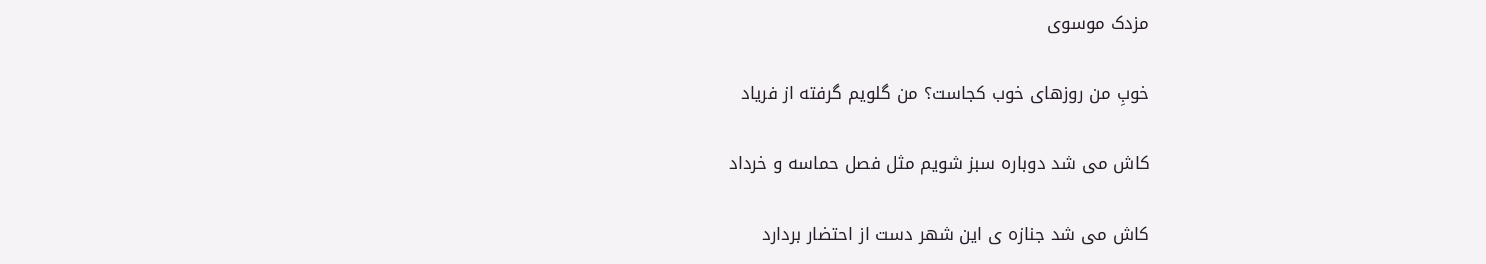مزدک موسوی

خوبِ من روزهای خوب کجاست؟ من گلویم گرفته از فریاد

کاش می شد دوباره سبز شویم مثل فصل حماسه و خرداد

کاش می شد جنازه ی این شهر دست از احتضار بردارد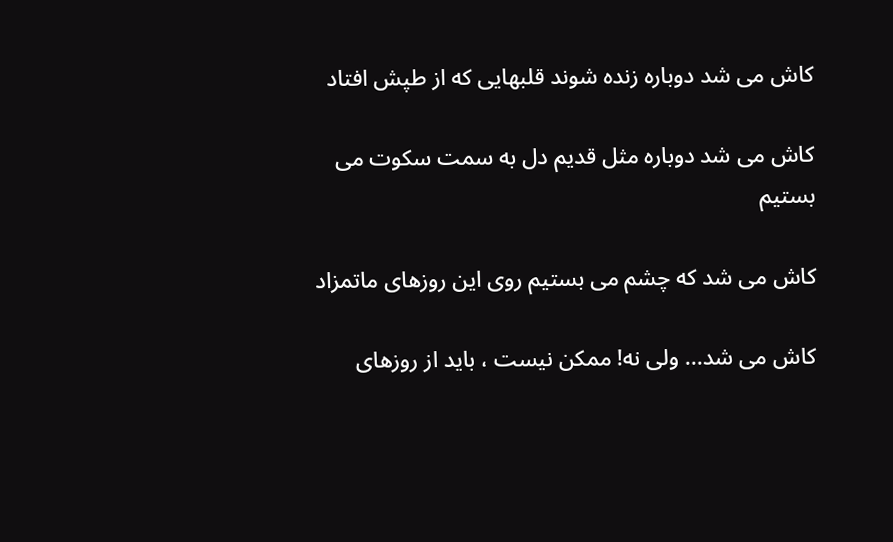کاش می شد دوباره زنده شوند قلبهایی که از طپش افتاد

کاش می شد دوباره مثل قدیم دل به سمت سکوت می بستیم

کاش می شد که چشم می بستیم روی این روزهای ماتمزاد

کاش می شد... ولی نه! ممکن نیست ، باید از روزهای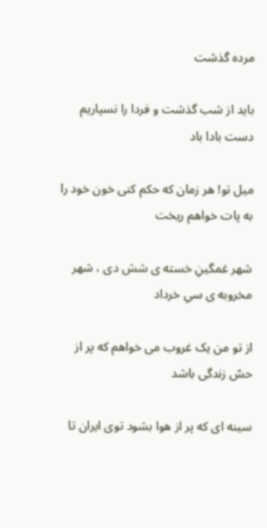مرده گذشت

باید از شب گذشت و فردا را نسپاریم دست بادا باد

میل تو! هر زمان که حکم کنی خون خود را به پات خواهم ریخت

شهر غمگینِ خسته ی شش دی ، شهر مخروبه ی سیِ خرداد

از تو من یک غروب می خواهم که پر از حسّ زندگی باشد

سینه ای که پر از هوا بشود توی ایران تا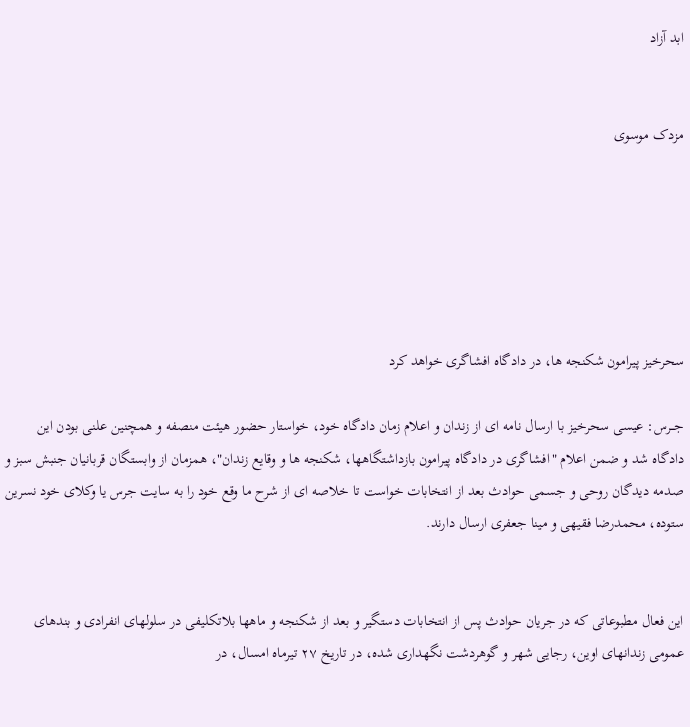ابد آزاد


مزدک موسوی






سحرخیز پیرامون شکنجه ها، در دادگاه افشاگری خواهد کرد

جـــرس: عیسی سحرخیز با ارسال نامه ای از زندان و اعلام زمان دادگاه خود، خواستار حضور هیئت منصفه و همچنین علنی بودن این دادگاه شد و ضمن اعلام "افشاگری در دادگاه پیرامون بازداشتگاهها، شکنجه ها و وقایع زندان"، همزمان از وابستگان قربانیان جنبش سبز و صدمه دیدگان روحی و جسمی حوادث بعد از انتخابات خواست تا خلاصه ای از شرح ما وقع خود را به سایت جرس یا وکلای خود نسرین ستوده، محمدرضا فقیهی و مینا جعفری ارسال دارند.


این فعال مطبوعاتی که در جریان حوادث پس از انتخابات دستگیر و بعد از شکنجه و ماهها بلاتکلیفی در سلولهای انفرادی و بندهای عمومی زندانهای اوین، رجایی شهر و گوهردشت نگهداری شده، در تاریخ ٢۷ تیرماه امسال، در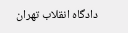دادگاه انقلاب تهران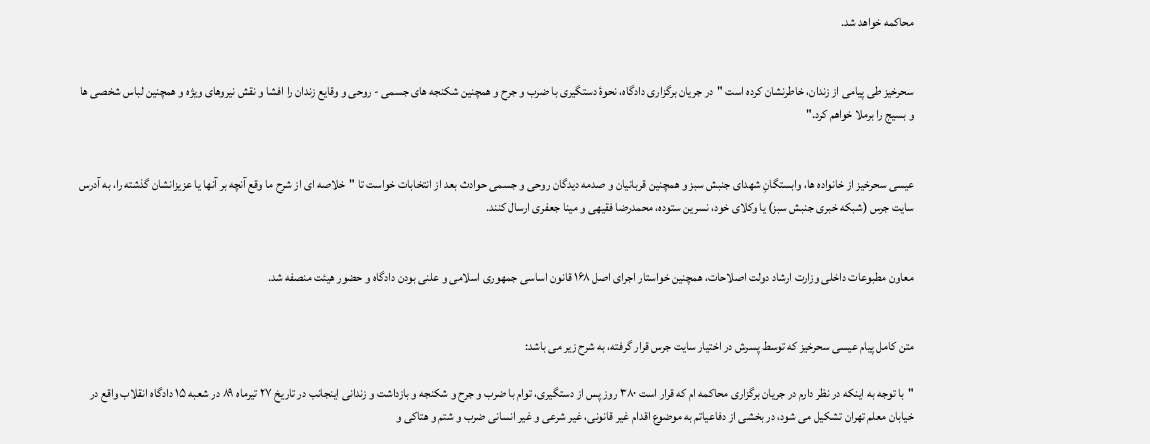محاکمه خواهد شد.


سحرخیز طی پیامی از زندان، خاطرنشان کرده است "در جریان برگزاری دادگاه، نحوۀ دستگیری با ضرب و جرح و همچنین شکنجه های جسمی - روحی و وقایع زندان را افشا و نقش نیروهای ویژه و همچنین لباس شخصی ها و بسیج را برملا خواهم کرد."


عیسی سحرخیز از خانواده ها، وابستگانِ شهدای جنبش سبز و همچنین قربانیان و صدمه دیدگان روحی و جسمی حوادث بعد از انتخابات خواست تا "خلاصه ای از شرح ما وقع آنچه بر آنها یا عزیزانشان گذشته را، به آدرس سایت جرس (شبکه خبری جنبش سبز) یا وکلای خود، نسرین ستوده، محمدرضا فقیهی و مینا جعفری ارسال کنند.


معاون مطبوعات داخلی وزارت ارشاد دولت اصلاحات، همچنین خواستار اجرای اصل ١۶۸ قانون اساسی جمهوری اسلامی و علنی بودن دادگاه و حضور هیئت منصفه شد.


متن کامل پیام عیسی سحرخیز که توسط پسرش در اختیار سایت جرس قرار گرفته، به شرح زیر می باشد:

"با توجه به اینكه در نظر دارم در جریان برگزاری محاكمه ام كه قرار است ٣۸۰ روز پس از دستگیری، توام با ضرب و جرح و شكنجه و بازداشت و زندانی اینجانب در تاریخ ٢۷ تیرماه ۸۹ در شعبه ١۵ دادگاه انقلاب واقع در خیابان معلم تهران تشكیل می شود، در بخشی از دفاعیاتم به موضوع اقدام غیر قانونی، غیر شرعی و غیر انسانی ضرب و شتم و هتاكی و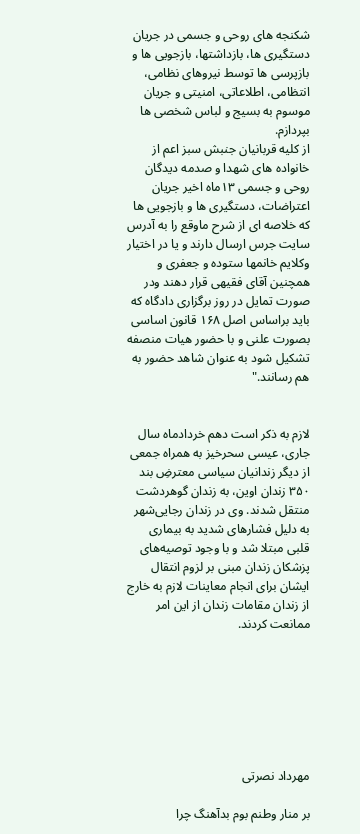شكنجه های روحی و جسمی در جریان دستگیری ها، بازداشتها، بازجویی ها و بازپرسی ها توسط نیروهای نظامی، انتظامی، اطلاعاتی، امنیتی و جریان موسوم به بسیج و لباس شخصی ها بپردازم.
از كلیه قربانیان جنبش سبز اعم از خانواده های شهدا و صدمه دیدگان روحی و جسمی ١٣ماه اخیر جریان اعتراضات، دستگیری ها و بازجویی ها كه خلاصه ای از شرح ماوقع را به آدرس سایت جرس ارسال دارند و یا در اختیار وكلایم خانمها ستوده و جعفری و همچنین آقای فقیهی قرار دهند ودر صورت تمایل در روز برگزاری دادگاه كه باید براساس اصل ١۶۸ قانون اساسی بصورت علنی و با حضور هیات منصفه تشكیل شود به عنوان شاهد حضور به هم رسانند."


لازم به ذکر است دهم خردادماه سال جاری، عیسی سحرخیز به همراه جمعی از دیگر زندانیان سیاسی معترضِ بند ٣۵۰ زندان اوین، به زندان گوهردشت منتقل شدند. وی در زندان رجایی‌شهر به دلیل فشارهای شدید به بیماری قلبی مبتلا شد و با وجود توصیه‌های پزشکان زندان مبنی بر لزوم انتقال ایشان برای انجام معاینات لازم به خارج از زندان مقامات زندان از این امر ممانعت کردند.







مهرداد نصرتی

بر منار وطنم بوم بدآهنگ چرا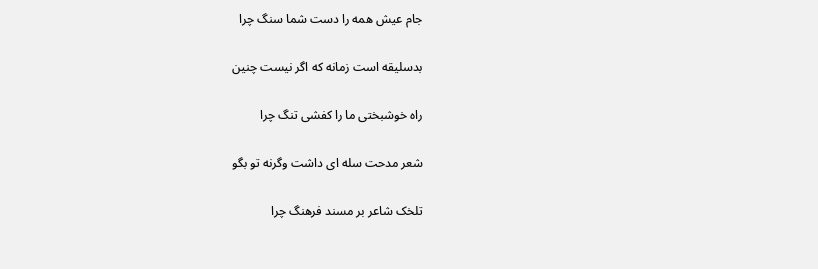جام عیش همه را دست شما سنگ چرا

بدسلیقه است زمانه که اگر نیست چنین

راه خوشبختی ما را کفشی تنگ چرا

شعر مدحت سله ای داشت وگرنه تو بگو

تلخک شاعر بر مسند فرهنگ چرا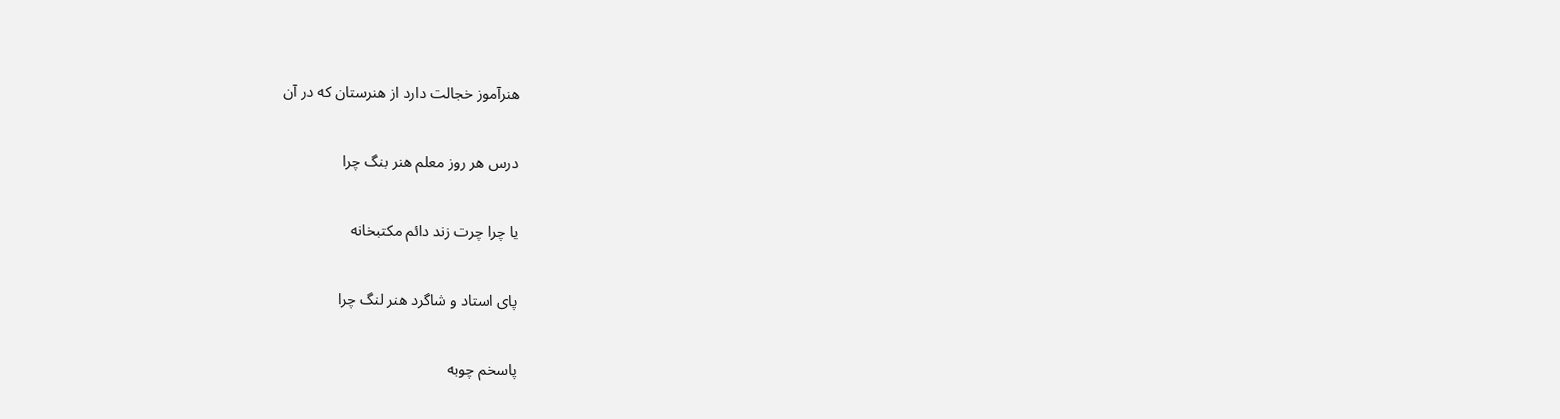هنرآموز خجالت دارد از هنرستان که در آن

درس هر روز معلم هنر بنگ چرا

یا چرا چرت زند دائم مکتبخانه

پای استاد و شاگرد هنر لنگ چرا

پاسخم چوبه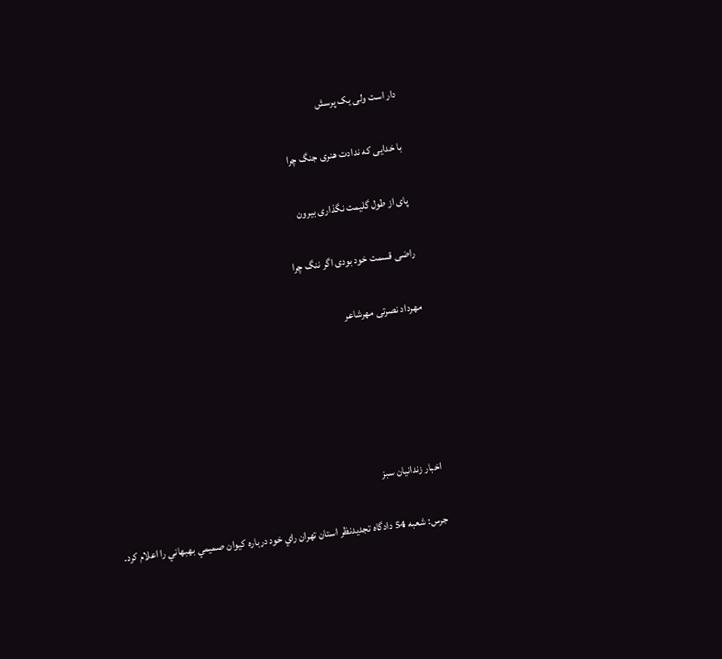دار است ولی یک پرسش

با خدایی که ندادت هنری جنگ چرا

پای از طول گلیمت نگذاری بیرون

راضی قسمت خود بودی اگر ننگ چرا

مهرداد نصرتی مهرشاعر





اخبار زندانیان سبز

جرس: شعبه 54 دادگاه تجديدنظر استان تهران راي خود درباره کيوان صميمي بهبهاني را اعلام کرد.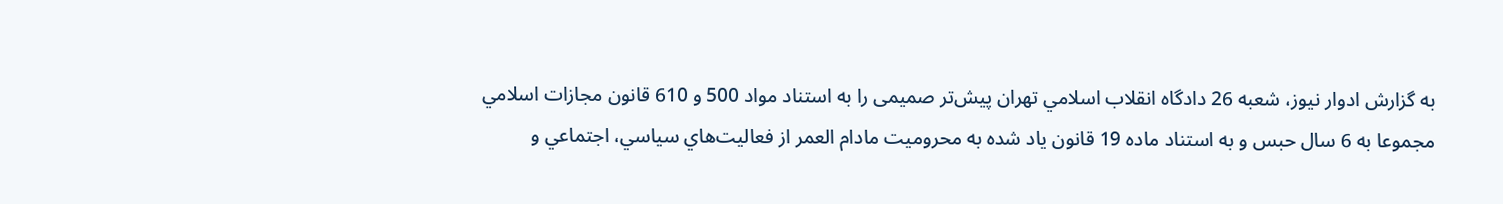به گزارش ادوار نیوز، شعبه 26 دادگاه انقلاب اسلامي تهران پيش‌تر صمیمی را به استناد مواد 500 و 610 قانون مجازات اسلامي مجموعا به 6 سال حبس و به استناد ماده 19 قانون ياد شده به محروميت مادام العمر از فعاليت‌هاي سياسي، اجتماعي و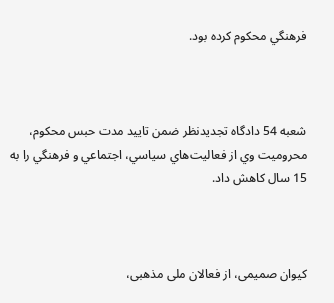فرهنگي محکوم کرده بود.



شعبه 54 دادگاه تجديدنظر ضمن تاييد مدت حبس محکوم، محروميت وي از فعاليت‌هاي سياسي، اجتماعي و فرهنگي را به 15 سال کاهش داد.



کیوان صمیمی، از فعالان ملی مذهبی،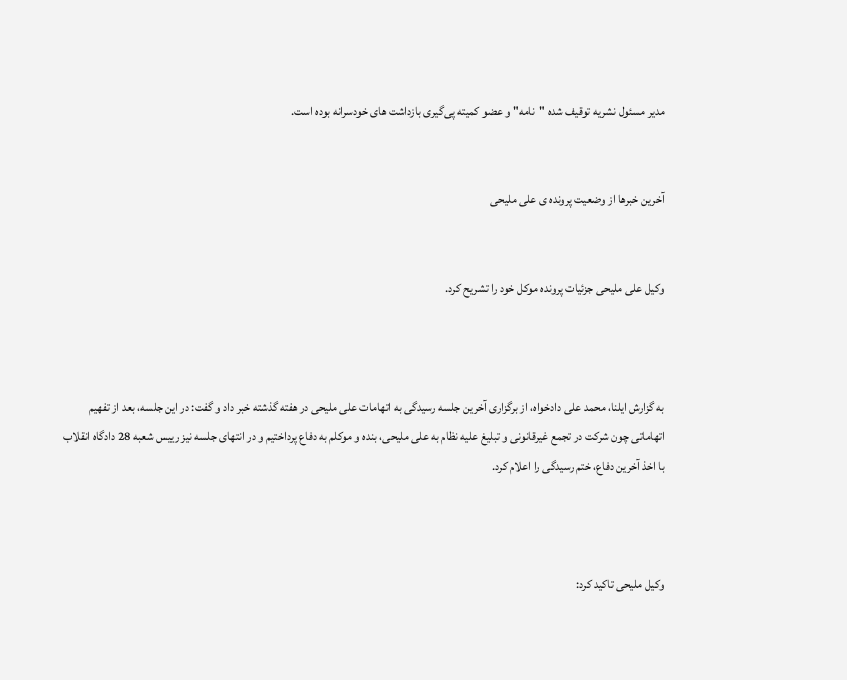مدیر مسئول نشریه توقیف شده "نامه" و عضو کمیته پی‌گیری بازداشت های خودسرانه بوده است.


آخرین خبرها از وضعیت پرونده ی علی ملیحی


وکیل علی ملیحی جزئیات پرونده موکل خود را تشریح کرد.



به گزارش ایلنا، محمد علی دادخواه، از برگزاری آخرین جلسه رسیدگی به اتهامات علی ملیحی در هفته گذشته خبر داد و گفت: در این جلسه، بعد از تفهیم اتهاماتی چون شرکت در تجمع غیرقانونی و تبلیغ علیه نظام به علی ملیحی، بنده و موکلم به دفاع پرداختیم و در انتهای جلسه نیز رییس شعبه 28 دادگاه انقلاب با اخذ آخرین دفاع، ختم رسیدگی را اعلام کرد.



وکیل ملیحی تاکید کرد: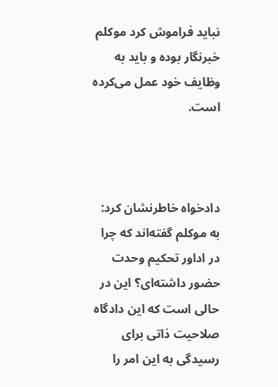نباید فراموش کرد موکلم خبرنگار بوده و باید به وظایف خود عمل می‌کرده است.



دادخواه خاطرنشان کرد: به موکلم گفته‌اند که چرا در اداور تحکیم وحدت حضور داشته‌ای؟ این در حالی‌ است که این دادگاه صلاحیت ذاتی برای رسیدگی به این امر را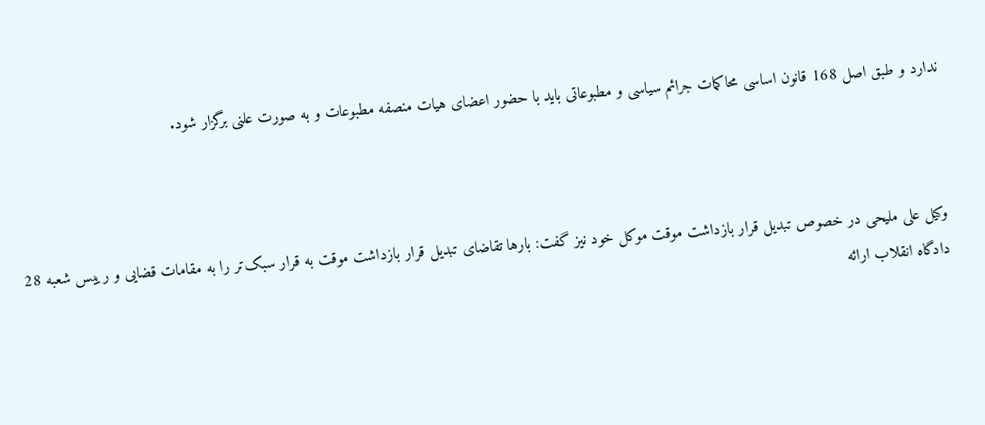ندارد و طبق اصل 168 قانون اساسی محاکمات جرائم سیاسی و مطبوعاتی باید با حضور اعضای هیات منصفه مطبوعات و به صورت علنی برگزار شود.



وکیل علی ملیحی در خصوص تبدیل قرار بازداشت موقت موکل خود نیز گفت: بارها تقاضای تبدیل قرار بازداشت موقت به قرار سبک‌تر را به مقامات قضایی و رییس شعبه 28 دادگاه انقلاب ارائه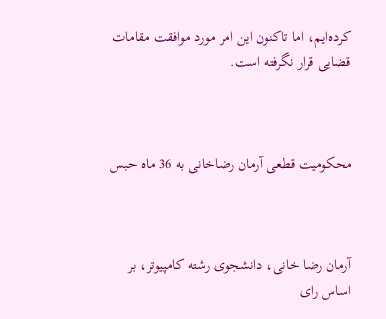کرده‌ایم، اما تاکنون این امر مورد موافقت مقامات قضایی قرار نگرفته است.



محکومیت قطعی آرمان رضاخانی به 36 ماه حبس



آرمان رضا خانی، دانشجوی رشته کامپیوتر، بر اساس رای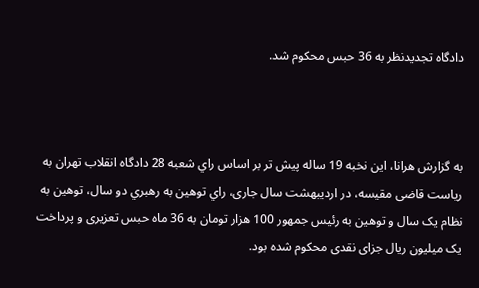دادگاه تجديدنظر به 36 حبس محکوم شد.



به گزارش هرانا، این نخبه 19 ساله پیش تر بر اساس راي شعبه 28 دادگاه انقلاب تهران به ریاست قاضی مقیسه، در اردیبهشت سال جاری، راي توهين به رهبري دو سال، توهين به نظام یک سال و توهين به رئيس جمهور 100 هزار تومان به 36 ماه حبس تعزیری و پرداخت یک میلیون ریال جزای نقدی محکوم شده بود.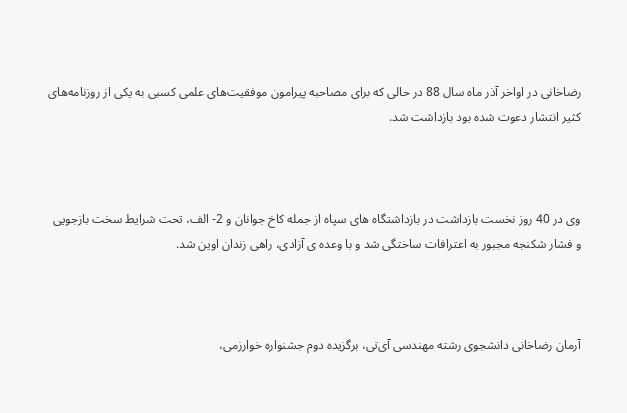رضاخانی در اواخر آذر ماه سال 88 در حالی که برای مصاحبه پیرامون موفقیت‌های علمی کسبی به یکی از روزنامه‌های کثیر انتشار دعوت شده بود بازداشت شد.



وی در 40 روز نخست بازداشت در بازداشتگاه های سپاه از جمله کاخ جوانان و 2- الف، تحت شرایط سخت بازجویی و فشار شکنجه مجبور به اعترافات ساختگی شد و با وعده ی آزادی، راهی زندان اوین شد.



آرمان رضاخانی دانشجوی رشته مهندسی آی‌تی، برگزیده دوم جشنواره خوارزمی،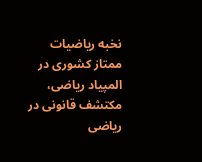نخبه ریاضیات ممتاز کشوری در المپیاد ریاضی، مکتشف قانونی در ریاضی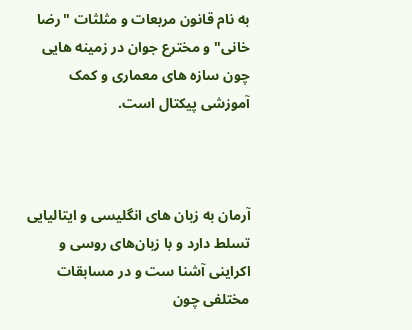به نام قانون مربعات و مثلثات "رضا خانی" و مخترع جوان در زمینه هایی چون سازه های معماری و کمک آموزشی پیکتال است.



آرمان به زبان های انگلیسی و ایتالیایی تسلط دارد و با زبان‌های روسی و اکراینی آشنا ست و در مسابقات مختلفی چون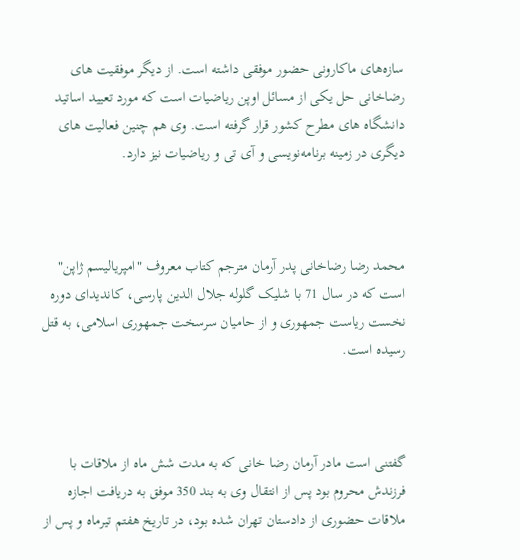سازه‌های ماکارونی حضور موفقی داشته است. از دیگر موفقیت های رضاخانی حل یکی از مسائل اوپن ریاضیات است که مورد تعیید اساتید دانشگاه های مطرح کشور قرار گرفته است. وی هم چنین فعالیت های دیگری در زمینه برنامه‌نویسی و آی تی و ریاضیات نیز دارد.



محمد رضا رضاخانی پدر آرمان مترجم کتاب معروف "امپریالیسم ژاپن" است که در سال 71 با شلیک گلوله‌ جلال الدین پارسی، کاندیدای دوره نخست ریاست جمهوری و از حامیان سرسخت جمهوری اسلامی، به قتل رسیده است.



گفتنی است مادر آرمان رضا خانی که به مدت شش ماه از ملاقات با فرزندش محروم بود پس از انتقال وی به بند 350 موفق به دریافت اجازه ملاقات حضوری از دادستان تهران شده بود، در تاریخ هفتم تیرماه و پس از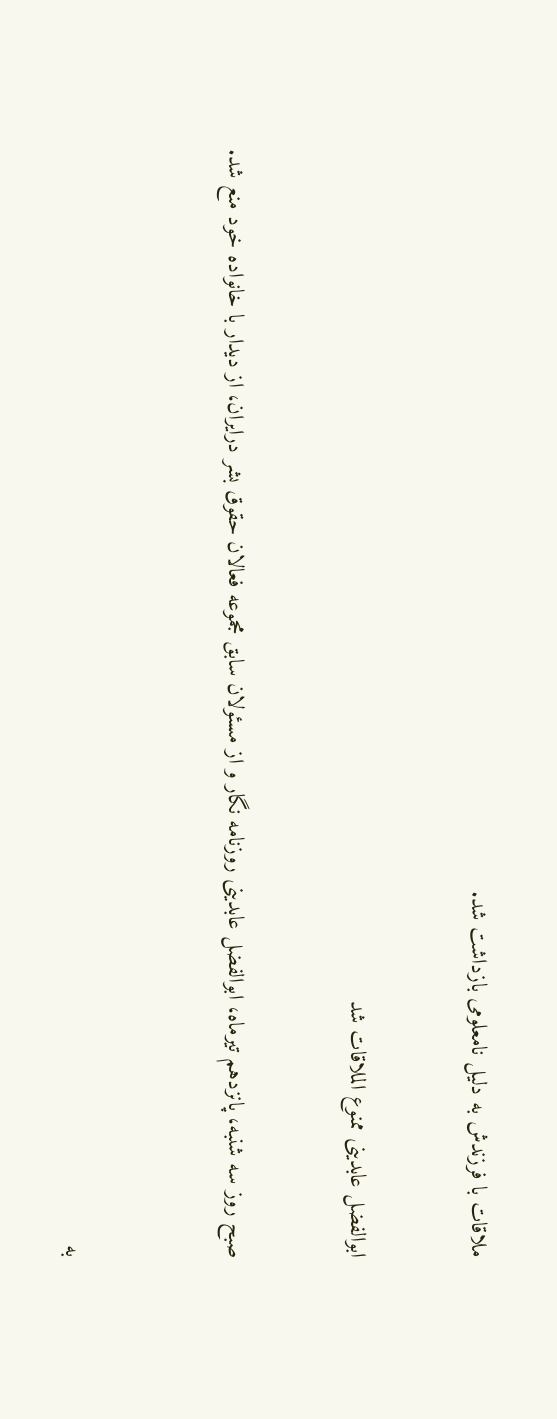ملاقات با فرزندش به دلیل نامعلومی بازداشت شد.


ابوالفضل عابدینی ممنوع الملاقات شد


صبح روز سه شنبه، پانزدهم تیرماه، ابوالفضل عابدینی روزنامه نگار و از مسئولان سابق مجموعه فعالان حقوق بشر درایران، از دیدار با خانواده خود منع شد.



به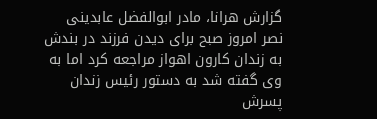گزارش هرانا، مادر ابوالفضل عابدینی نصر امروز صبح برای دیدن فرزند در بندش به زندان کارون اهواز مراجعه کرد اما به وی گفته شد به دستور رئیس زندان پسرش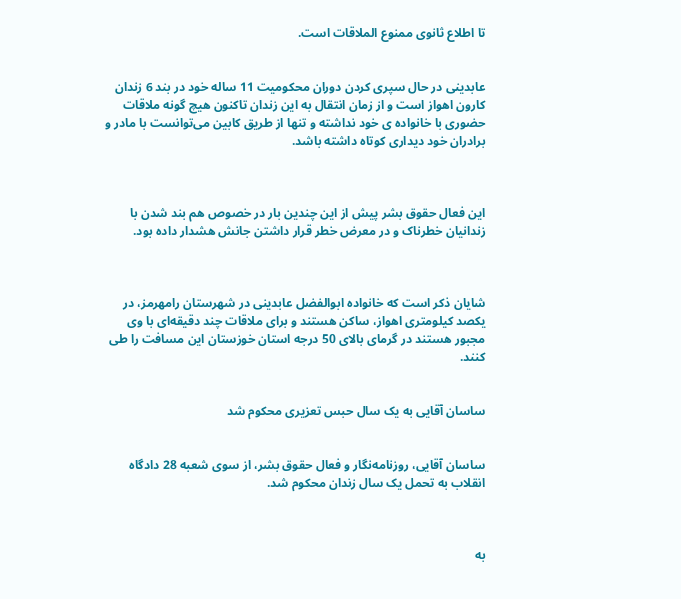تا اطلاع ثانوی ممنوع الملاقات است.


عابدینی در حال سپری کردن دوران محکومیت 11 ساله خود در بند 6 زندان کارون اهواز است و از زمان انتقال به این زندان تاکنون هیچ گونه ملاقات حضوری با خانواده ی خود نداشته و تنها از طریق کابین می‌توانست با مادر و برادران خود دیداری کوتاه داشته باشد.



این فعال حقوق بشر پیش از این چندین بار در خصوص هم بند شدن با زندانیان خطرناک و در معرض خطر قرار داشتن جانش هشدار داده بود.



شایان ذکر است که خانواده ابوالفضل عابدینی در شهرستان رامهرمز، در یکصد کیلومتری اهواز، ساکن هستند و برای ملاقات چند دقیقه‌ای با وی مجبور هستند در گرمای بالای 50 درجه استان خوزستان این مسافت را طی کنند.


ساسان آقایی به یک سال حبس تعزیری محکوم شد


ساسان آقایی، روزنامه‌نگار و فعال حقوق بشر، از سوی شعبه 28 دادگاه انقلاب به تحمل یک سال زندان محکوم شد.



به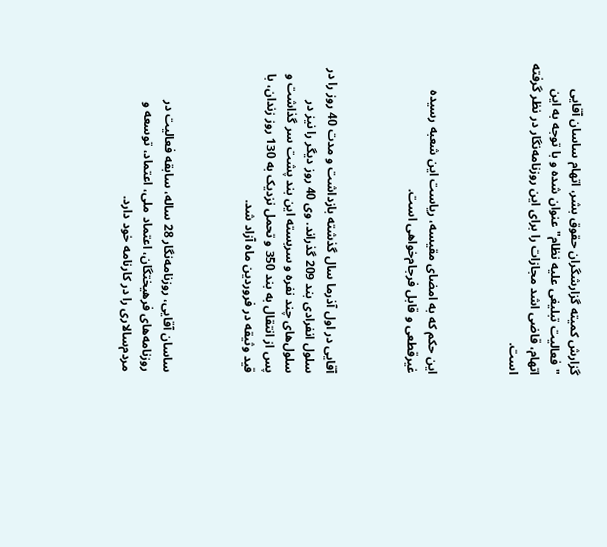گزارش کمیته گزارشگران حقوق بشر، اتهام ساسان آقایی "فعالیت تبلیغی علیه نظام" عنوان شده و با توجه به این اتهام، قاضی اشد مجازات را برای این روزنامه‌نگار در نظر گرفته است.



این حکم که به امضای مقیسه، ریاست این شعبه رسیده غیرقطعی و قابل فرجام‌خواهی است.



آقایی در اول آذرما سال گذشته بازداشت و مدت 40 روز را در سلول انفرادی بند 209 گذراند. وی 40 روز دیگر را نیز در سلول‌های چند نفره و سربسته این بند پشت سر گذاشت و پس از انتقال به بند 350 و تحمل نزدیک به 130 روز زندان، با قید وثیقه در فروردین ماه آزاد شد.



ساسان آقایی، روزنامه‌نگار 28 ساله، سابقه‌ فعالیت در روزنامه‌های فرهیختگان، اعتماد ملی، اعتماد، توسعه و مردم‌سالاری را در کارنامه خود دارد.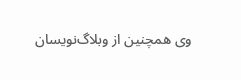وی همچنین از وبلاگ‌نویسان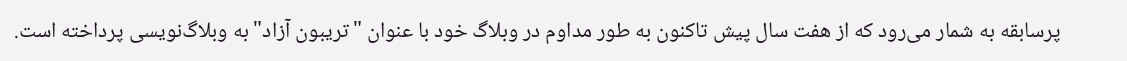پرسابقه به شمار می‌رود که از هفت سال پیش تاکنون به طور مداوم در وبلاگ خود با عنوان "تریبون آزاد" به وبلاگ‌نویسی پرداخته است.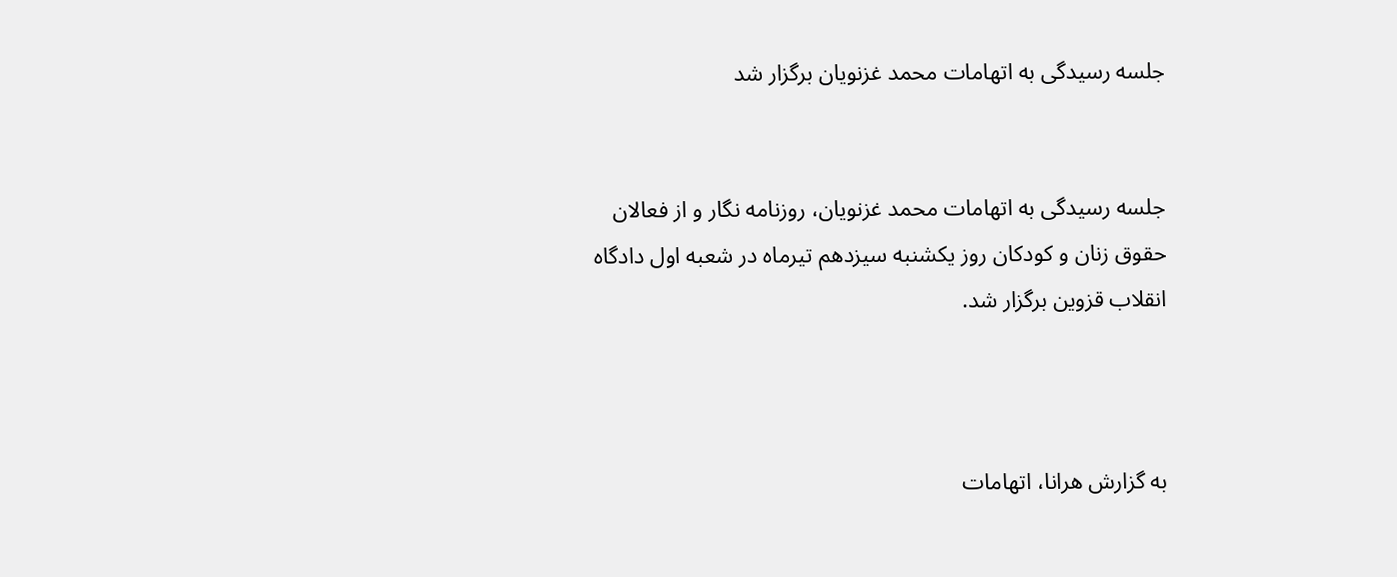جلسه رسیدگی به اتهامات محمد غزنویان برگزار شد


جلسه رسیدگی به اتهامات محمد غزنویان، روزنامه نگار و از فعالان حقوق زنان و کودکان روز یکشنبه سیزدهم تیرماه در شعبه اول دادگاه انقلاب قزوین برگزار شد.



به گزارش هرانا، اتهامات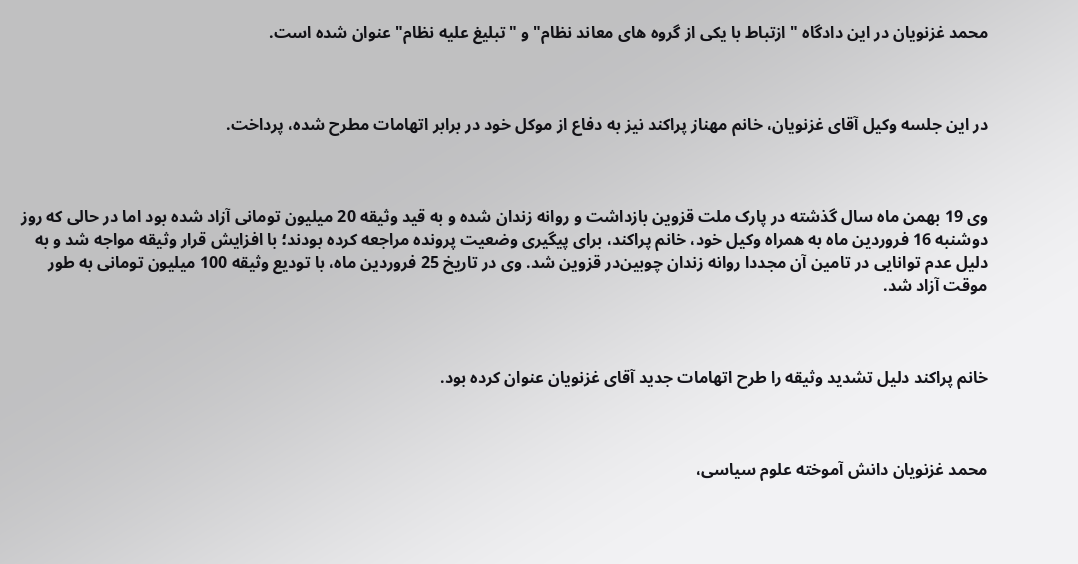محمد غزنویان در این دادگاه "ازتباط با یکی از گروه های معاند نظام" و "تبلیغ علیه نظام" عنوان شده است.



در این جلسه وکیل آقای غزنویان، خانم مهناز پراکند نیز به دفاع از موکل خود در برابر اتهامات مطرح شده، پرداخت.



وی 19 بهمن ماه سال گذشته در پارک ملت قزوین بازداشت و روانه زندان شده و به قید وثیقه 20 میلیون تومانی آزاد شده بود اما در حالی که روز دوشنبه 16 فروردین ماه به همراه وکیل خود، خانم پراکند، برای پیگیری وضعیت پرونده مراجعه کرده بودند؛ با افزایش قرار وثیقه مواجه شد و به دلیل عدم توانایی در تامین آن مجددا روانه زندان چوبین‌در قزوین شد. وی در تاریخ 25 فروردین ماه، با تودیع وثیقه 100 میلیون تومانی به طور موقت آزاد شد.



خانم پراکند دلیل تشدید وثیقه را طرح اتهامات جدید آقای غزنویان عنوان کرده بود.



محمد غزنویان دانش آموخته علوم سیاسی،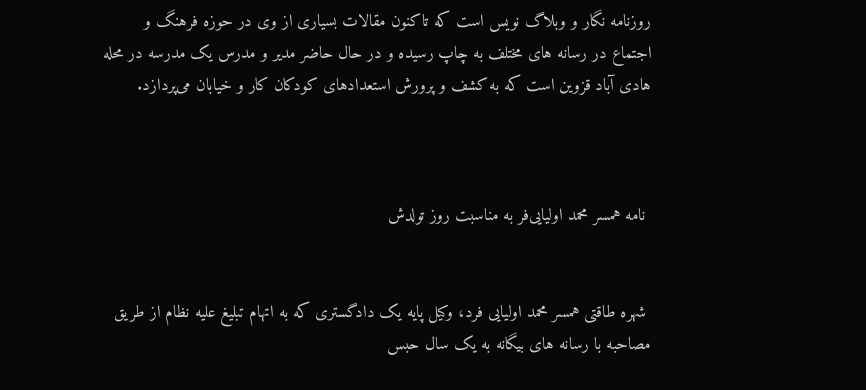روزنامه نگار و وبلاگ نویس است که تاکنون مقالات بسیاری از وی در حوزه فرهنگ و اجتماع در رسانه های مختلف به چاپ رسیده و در حال حاضر مدیر و مدرس یک مدرسه در محله هادی آباد قزوین است که به کشف و پرورش استعدادهای کودکان کار و خیابان می‌پردازد.



 نامه همسر محمد اولیایی‌فر به مناسبت روز تولدش


 شهره طاقتی همسر محمد اولیایی فرد، وکیل پایه یک دادگستری که به اتهام تبلیغ علیه نظام از طریق مصاحبه با رسانه های بیگانه به یک سال حبس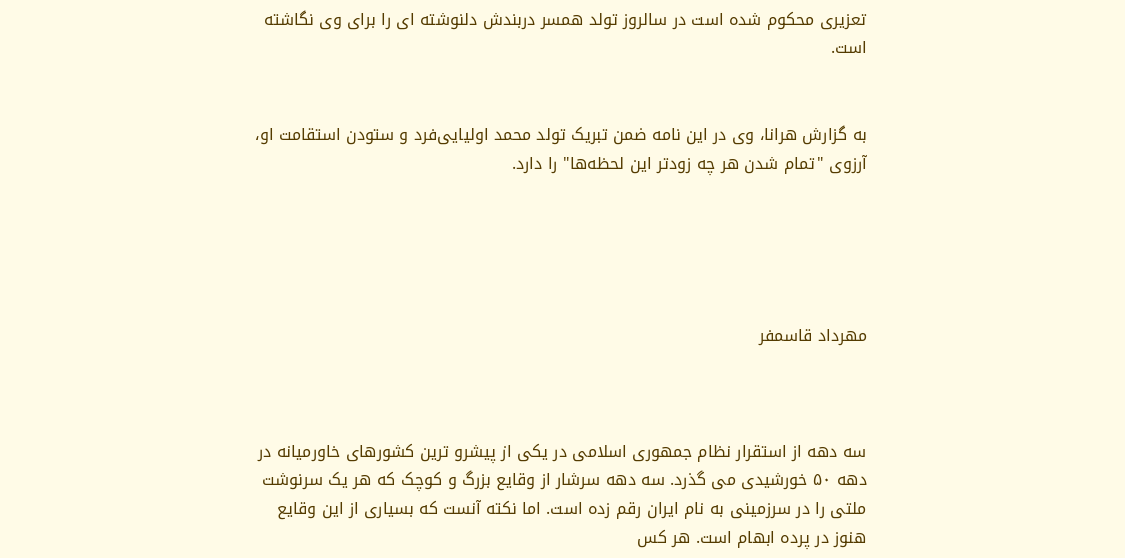تعزیری محکوم شده است در سالروز تولد همسر دربندش دلنوشته ای را برای وی نگاشته است.


به گزارش هرانا، وی در این نامه ضمن تبریک تولد محمد اولیایی‌فرد و ستودن استقامت او، آرزوی "تمام شدن هر چه زودتر این لحظه‌ها" را دارد.





مهرداد قاسمفر



سه دهه از استقرار نظام جمهوری اسلامی در یکی از پیشرو ترین کشورهای خاورمیانه در دهه ۵۰ خورشیدی می گذرد. سه دهه سرشار از وقایع بزرگ و کوچک که هر یک سرنوشت ملتی را در سرزمینی به نام ایران رقم زده است. اما نکته آنست که بسیاری از این وقایع هنوز در پرده ابهام است. هر کس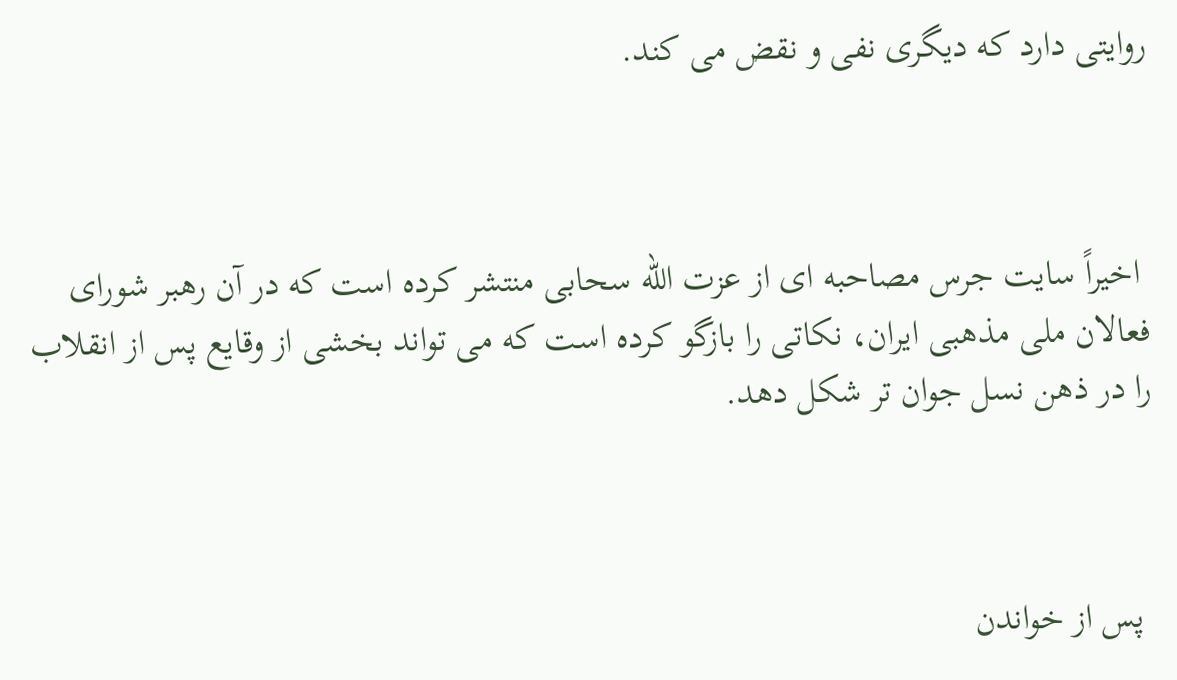روایتی دارد که دیگری نفی و نقض می کند.



 اخیراً سایت جرس مصاحبه ای از عزت الله سحابی منتشر کرده است که در آن رهبر شورای فعالان ملی مذهبی ایران، نکاتی را بازگو کرده است که می تواند بخشی از وقایع پس از انقلاب را در ذهن نسل جوان تر شکل دهد.



 پس از خواندن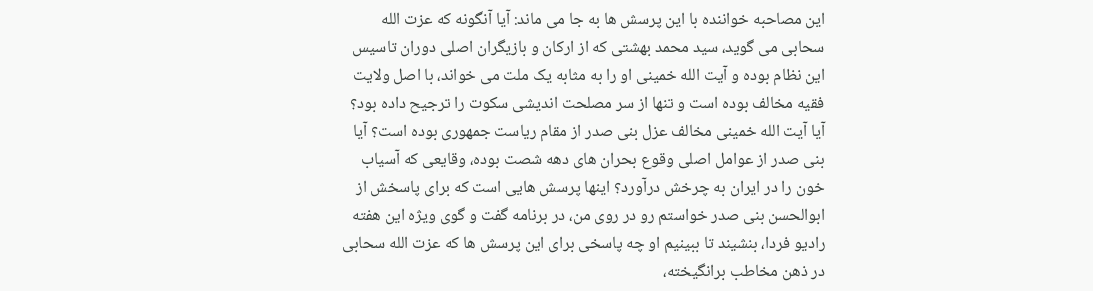این مصاحبه خواننده با این پرسش ها به جا می ماند: آیا آنگونه که عزت الله سحابی می گوید، سید محمد بهشتی که از ارکان و بازیگران اصلی دوران تاسیس این نظام بوده و آیت الله خمینی او را به مثابه یک ملت می خواند، با اصل ولایت فقیه مخالف بوده است و تنها از سر مصلحت اندیشی سکوت را ترجیح داده بود؟ آیا آیت الله خمینی مخالف عزل بنی صدر از مقام ریاست جمهوری بوده است؟ آیا بنی صدر از عوامل اصلی وقوع بحران های دهه شصت بوده، وقایعی که آسیاب خون را در ایران به چرخش درآورد؟ اینها پرسش هایی است که برای پاسخش از ابوالحسن بنی صدر خواستم رو در روی من، در برنامه گفت و گوی ویژه این هفته رادیو فردا، بنشیند تا ببینیم او چه پاسخی برای این پرسش ها که عزت الله سحابی در ذهن مخاطب برانگیخته،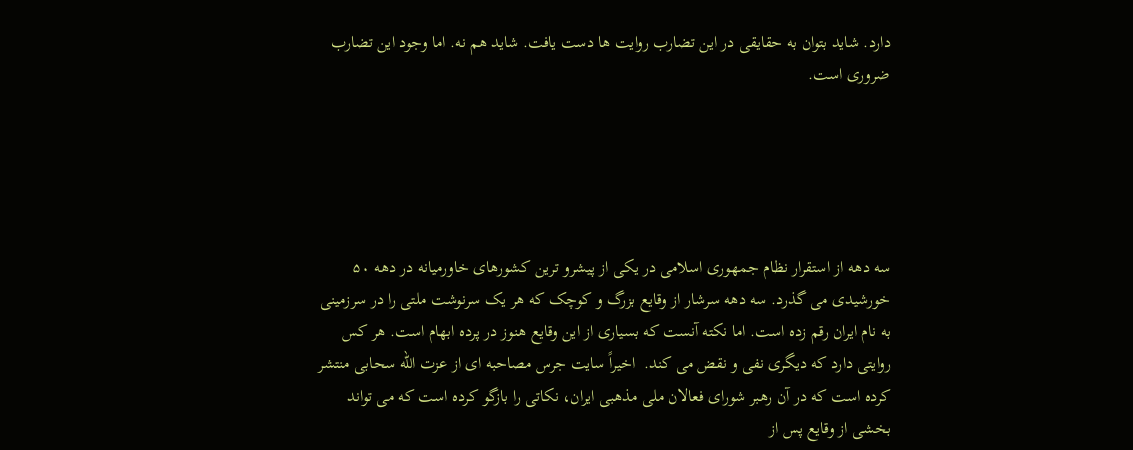دارد. شاید بتوان به حقایقی در این تضارب روایت ها دست یافت. شاید هم نه. اما وجود این تضارب ضروری است.





سه دهه از استقرار نظام جمهوری اسلامی در یکی از پیشرو ترین کشورهای خاورمیانه در دهه ۵۰ خورشیدی می گذرد. سه دهه سرشار از وقایع بزرگ و کوچک که هر یک سرنوشت ملتی را در سرزمینی به نام ایران رقم زده است. اما نکته آنست که بسیاری از این وقایع هنوز در پرده ابهام است. هر کس روایتی دارد که دیگری نفی و نقض می کند.  اخیراً سایت جرس مصاحبه ای از عزت الله سحابی منتشر کرده است که در آن رهبر شورای فعالان ملی مذهبی ایران، نکاتی را بازگو کرده است که می تواند بخشی از وقایع پس از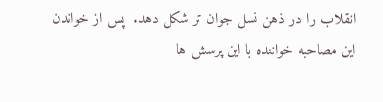انقلاب را در ذهن نسل جوان تر شکل دهد.  پس از خواندن این مصاحبه خواننده با این پرسش ها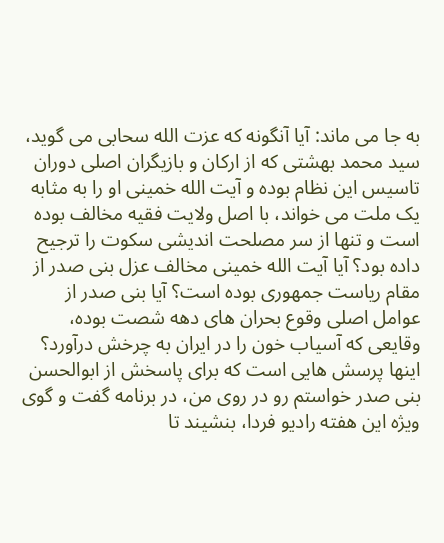به جا می ماند: آیا آنگونه که عزت الله سحابی می گوید، سید محمد بهشتی که از ارکان و بازیگران اصلی دوران تاسیس این نظام بوده و آیت الله خمینی او را به مثابه یک ملت می خواند، با اصل ولایت فقیه مخالف بوده است و تنها از سر مصلحت اندیشی سکوت را ترجیح داده بود؟ آیا آیت الله خمینی مخالف عزل بنی صدر از مقام ریاست جمهوری بوده است؟ آیا بنی صدر از عوامل اصلی وقوع بحران های دهه شصت بوده، وقایعی که آسیاب خون را در ایران به چرخش درآورد؟ اینها پرسش هایی است که برای پاسخش از ابوالحسن بنی صدر خواستم رو در روی من، در برنامه گفت و گوی ویژه این هفته رادیو فردا، بنشیند تا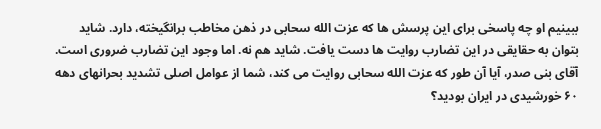ببینیم او چه پاسخی برای این پرسش ها که عزت الله سحابی در ذهن مخاطب برانگیخته، دارد. شاید بتوان به حقایقی در این تضارب روایت ها دست یافت. شاید هم نه. اما وجود این تضارب ضروری است.    آقای بنی صدر، آیا آن طور که عزت الله سحابی روایت می کند، شما از عوامل اصلی تشدید بحرانهای دهه ۶۰ خورشیدی در ایران بودید؟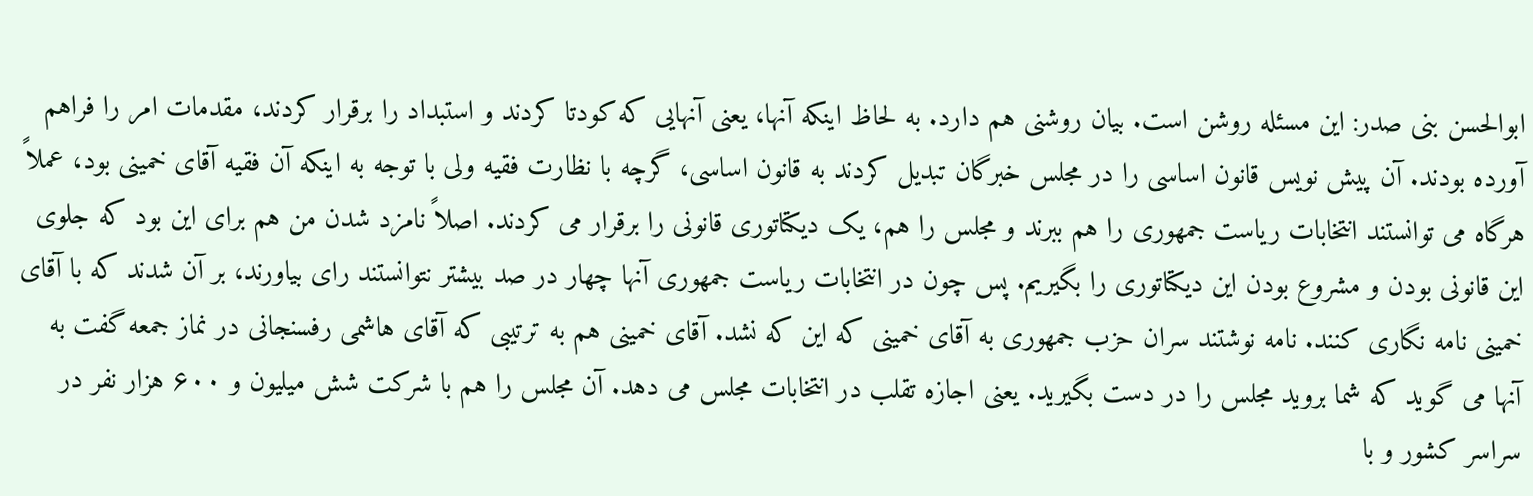ابوالحسن بنی صدر: این مسئله روشن است. بیان روشنی هم دارد. به لحاظ اینکه آنها، یعنی آنهایی که کودتا کردند و استبداد را برقرار کردند، مقدمات امر را فراهم آورده بودند. آن پیش نویس قانون اساسی را در مجلس خبرگان تبدیل کردند به قانون اساسی، گرچه با نظارت فقیه ولی با توجه به اینکه آن فقیه آقای خمینی بود، عملاً هرگاه می توانستند انتخابات ریاست جمهوری را هم ببرند و مجلس را هم، یک دیکتاتوری قانونی را برقرار می کردند. اصلاً نامزد شدن من هم برای این بود که جلوی این قانونی بودن و مشروع بودن این دیکتاتوری را بگیریم. پس چون در انتخابات ریاست جمهوری آنها چهار در صد بیشتر نتوانستند رای بیاورند، بر آن شدند که با آقای خمینی نامه نگاری کنند. نامه نوشتند سران حزب جمهوری به آقای خمینی که این که نشد. آقای خمینی هم به ترتیبی که آقای هاشمی رفسنجانی در نماز جمعه گفت به آنها می گوید که شما بروید مجلس را در دست بگیرید. یعنی اجازه تقلب در انتخابات مجلس می دهد. آن مجلس را هم با شرکت شش میلیون و ۶۰۰ هزار نفر در سراسر کشور و با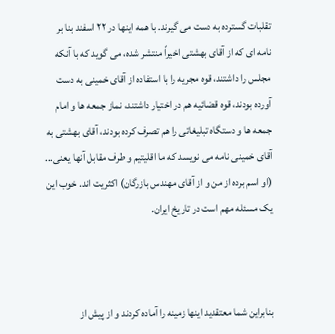تقلبات گسترده به دست می گیرند. با همه اینها در ۲۲ اسفند بنا بر نامه ای که از آقای بهشتی اخیراً منتشر شده، می گوید که با آنکه مجلس را داشتند، قوه مجریه را با استفاده از آقای خمینی به دست آورده بودند، قوه قضائیه هم در اختیار داشتند، نماز جمعه ها و امام جمعه ها و دستگاه تبلیغاتی را هم تصرف کرده بودند، آقای بهشتی به آقای خمینی نامه می نویسد که ما اقلیتیم و طرف مقابل آنها یعنی... (او اسم برده از من و از آقای مهندس بازرگان) اکثریت اند. خوب این یک مسئله مهم است در تاریخ ایران.



بنابراین شما معتقدید اینها زمینه را آماده کردند و از پیش از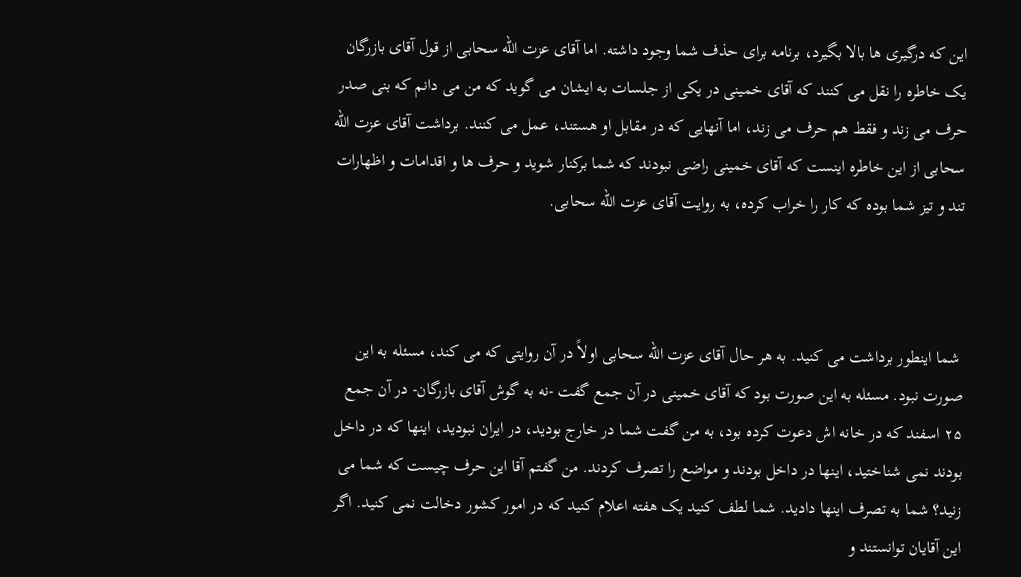این که درگیری ها بالا بگیرد، برنامه برای حذف شما وجود داشته. اما آقای عزت الله سحابی از قول آقای بازرگان یک خاطره را نقل می کنند که آقای خمینی در یکی از جلسات به ایشان می گوید که من می دانم که بنی صدر حرف می زند و فقط هم حرف می زند، اما آنهایی که در مقابل او هستند، عمل می کنند. برداشت آقای عزت الله سحابی از این خاطره اینست که آقای خمینی راضی نبودند که شما برکنار شوید و حرف ها و اقدامات و اظهارات تند و تیز شما بوده که کار را خراب کرده، به روایت آقای عزت الله سحابی.



 شما اینطور برداشت می کنید. به هر حال آقای عزت الله سحابی اولاً در آن روایتی که می کند، مسئله به این صورت نبود. مسئله به این صورت بود که آقای خمینی در آن جمع گفت -نه به گوش آقای بازرگان- در آن جمع ۲۵ اسفند که در خانه اش دعوت کرده بود، به من گفت شما در خارج بودید، در ایران نبودید، اینها که در داخل بودند نمی شناختید، اینها در داخل بودند و مواضع را تصرف کردند. من گفتم آقا این حرف چیست که شما می زنید؟ شما به تصرف اینها دادید. شما لطف کنید یک هفته اعلام کنید که در امور کشور دخالت نمی کنید. اگر این آقایان توانستند و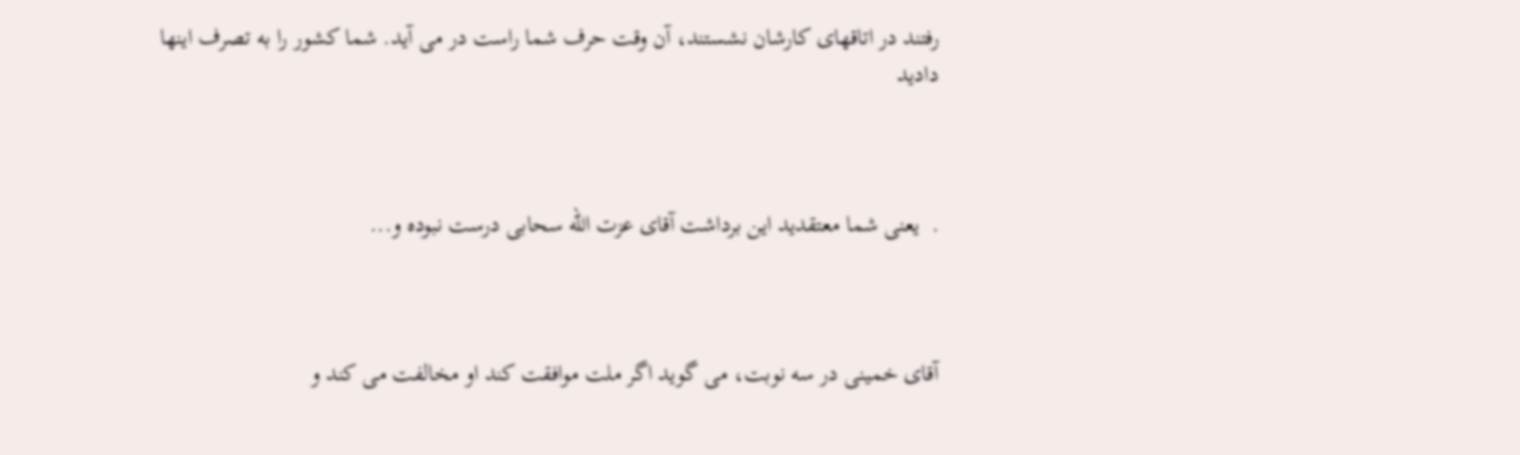رفتند در اتاقهای کارشان نشستند، آن وقت حرف شما راست در می آید. شما کشور را به تصرف اینها دادید



.  یعنی شما معتقدید این برداشت آقای عزت الله سحابی درست نبوده و...



آقای خمینی در سه نوبت، می گوید اگر ملت موافقت کند او مخالفت می کند و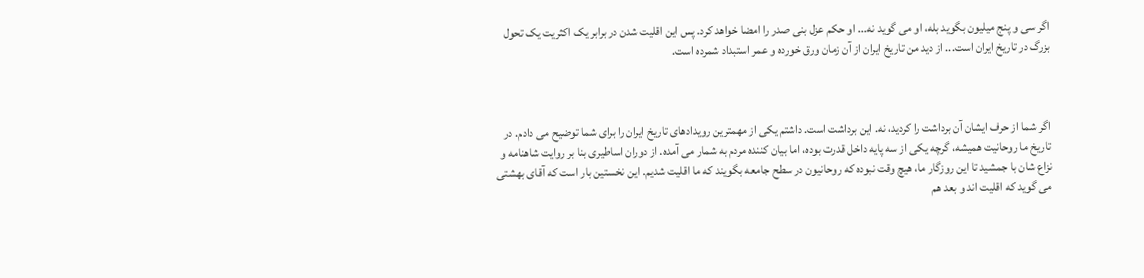اگر سی و پنج میلیون بگوید بله، او می گوید نه... او حکم عزل بنی صدر را امضا خواهد کرد. پس این اقلیت شدن در برابر یک اکثریت یک تحول بزرگ در تاریخ ایران است... از دید من تاریخ ایران از آن زمان ورق خورده و عمر استبداد شمرده است.



اگر شما از حرف ایشان آن برداشت را کردید، نه. این برداشت است. داشتم یکی از مهمترین رویدادهای تاریخ ایران را برای شما توضیح می دادم. در تاریخ ما روحانیت همیشه، گرچه یکی از سه پایه داخل قدرت بوده، اما بیان کننده مردم به شمار می آمده. از دوران اساطیری بنا بر روایت شاهنامه و نزاع شان با جمشید تا این روزگار ما، هیچ وقت نبوده که روحانیون در سطح جامعه بگویند که ما اقلیت شدیم. این نخستین بار است که آقای بهشتی می گوید که اقلیت اند و بعد هم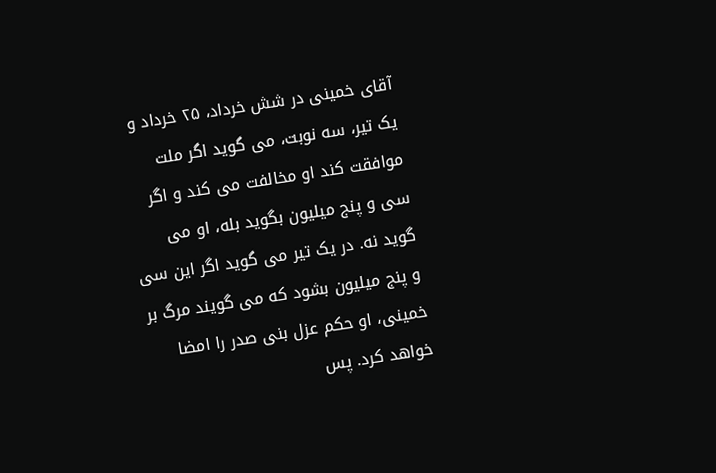آقای خمینی در شش خرداد، ۲۵ خرداد و یک تیر، سه نوبت، می گوید اگر ملت موافقت کند او مخالفت می کند و اگر سی و پنج میلیون بگوید بله، او می گوید نه. در یک تیر می گوید اگر این سی و پنج میلیون بشود که می گویند مرگ بر خمینی، او حکم عزل بنی صدر را امضا خواهد کرد. پس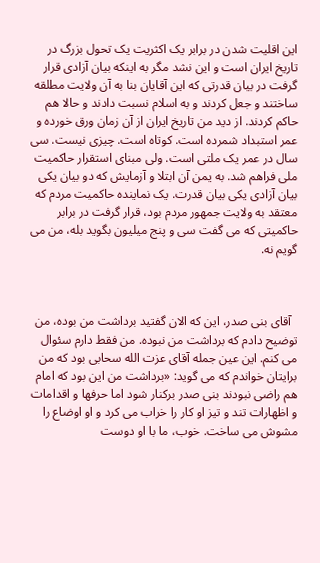این اقلیت شدن در برابر یک اکثریت یک تحول بزرگ در تاریخ ایران است و این نشد مگر به اینکه بیان آزادی قرار گرفت در بیان قدرتی که این آقایان بنا به آن ولایت مطلقه ساختند و جعل کردند و به اسلام نسبت دادند و حالا هم حاکم کردند. از دید من تاریخ ایران از آن زمان ورق خورده و عمر استبداد شمرده است. کوتاه است. چیزی نیست. سی سال در عمر یک ملتی است. ولی مبنای استقرار حاکمیت ملی فراهم شد. به یمن آن ابتلا و آزمایش که دو بیان یکی بیان آزادی یکی بیان قدرت. یک نماینده حاکمیت مردم که معتقد به ولایت جمهور مردم بود، قرار گرفت در برابر حاکمیتی که می گفت سی و پنج میلیون بگوید بله، من می گویم نه.



  آقای بنی صدر، این که الان گفتید برداشت من بوده، من توضیح دادم که برداشت من نبوده. من فقط دارم سئوال می کنم. این عین جمله آقای عزت الله سحابی بود که من برایتان خواندم که می گوید: «برداشت من این بود که امام هم راضی نبودند بنی صدر برکنار شود اما حرفها و اقدامات و اظهارات تند و تیز او کار را خراب می کرد و او اوضاع را مشوش می ساخت. خوب، ما با او دوست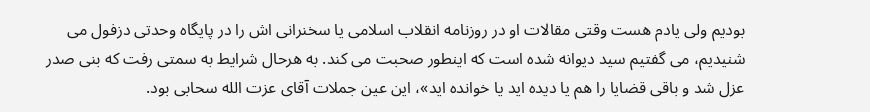بودیم ولی یادم هست وقتی مقالات او در روزنامه انقلاب اسلامی یا سخنرانی اش را در پایگاه وحدتی دزفول می شنیدیم، می گفتیم سید دیوانه شده است که اینطور صحبت می کند. به هرحال شرایط به سمتی رفت که بنی صدر عزل شد و باقی قضایا را هم یا دیده اید یا خوانده اید»، این عین جملات آقای عزت الله سحابی بود.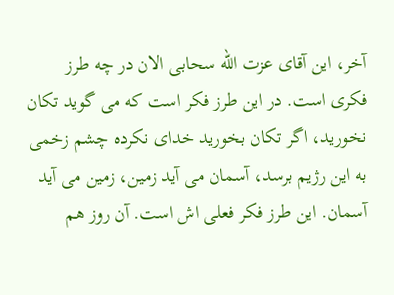آخر، این آقای عزت الله سحابی الان در چه طرز فکری است. در این طرز فکر است که می گوید تکان نخورید، اگر تکان بخورید خدای نکرده چشم زخمی به این رژیم برسد، آسمان می آید زمین، زمین می آید آسمان. این طرز فکر فعلی اش است. آن روز هم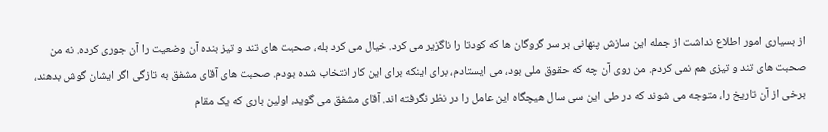از بسیاری امور اطلاع نداشت از جمله این سازش پنهانی بر سر گروگان ها که کودتا را ناگزیر می کرد. خیال می کرد بله، صحبت های تند و تیز بنده آن وضعیت را آن جوری کرده. نه من صحبت های تند و تیزی هم نمی کردم. من روی آن چه که حقوق ملی بود، می ایستادم، برای اینکه برای این کار انتخاب شده بودم. صحبت های آقای مشفق به تازگی اگر ایشان گوش بدهند، برخی از آن تاریخ را، متوجه می شوند که در طی این سی سال هیچگاه این عامل را در نظر نگرفته اند. آقای مشفق می گوید، اولین باری که یک مقام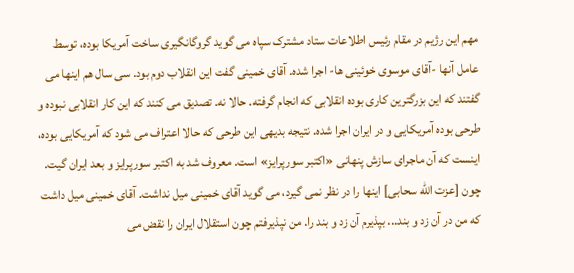مهم این رژیم در مقام رئیس اطلاعات ستاد مشترک سپاه می گوید گروگانگیری ساخت آمریکا بوده، توسط عامل آنها -آقای موسوی خوئینی ها- اجرا شده. آقای خمینی گفت این انقلاب دوم بود. سی سال هم اینها می گفتند که این بزرگترین کاری بوده انقلابی که انجام گرفته. حالا نه. تصدیق می کنند که این کار انقلابی نبوده و طرحی بوده آمریکایی و در ایران اجرا شده. نتیجه بدیهی این طرحی که حالا اعتراف می شود که آمریکایی بوده، اینست که آن ماجرای سازش پنهانی «اکتبر سورپرایز» است. معروف شد به اکتبر سورپرایز و بعد ایران گیت. چون [عزت الله سحابی] اینها را در نظر نمی گیرد، می گوید آقای خمینی میل نداشت. آقای خمینی میل داشت که من در آن زد و بند... بپذیرم آن زد و بند را. من نپذیرفتم چون استقلال ایران را نقض می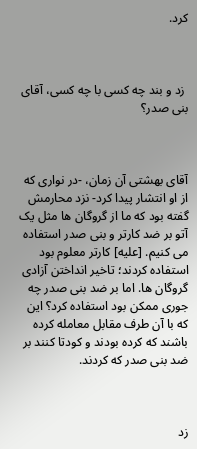کرد.



 زد و بند چه کسی با چه کسی، آقای بنی صدر؟



آقای بهشتی آن زمان، -در نواری که از او انتشار پیدا کرد- نزد محارمش گفته بود که ما از گروگان ها مثل یک آتو بر ضد کارتر و بنی صدر استفاده می کنیم. [علیه] کارتر معلوم بود استفاده کردند؛ تاخیر انداختن آزادی گروگان ها. اما بر ضد بنی صدر چه جوری ممکن بود استفاده کرد؟ این که با آن طرف مقابل معامله کرده باشند که کرده بودند و کودتا کنند بر ضد بنی صدر که کردند.



زد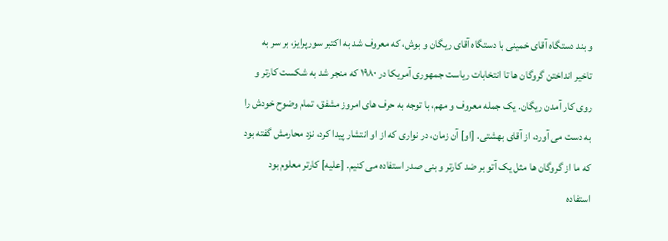و بند دستگاه آقای خمینی با دستگاه آقای ریگان و بوش، که معروف شد به اکتبر سورپرایز، بر سر به تاخیر انداختن گروگان ها تا انتخابات ریاست جمهوری آمریکا در ۱۹۸۰ که منجر شد به شکست کارتر و روی کار آمدن ریگان. یک جمله معروف و مهم، با توجه به حرف های امروز مشفق، تمام وضوح خودش را به دست می آورد، از آقای بهشتی. [او] آن زمان، در نواری که از او انتشار پیدا کرد، نزد محارمش گفته بود که ما از گروگان ها مثل یک آتو بر ضد کارتر و بنی صدر استفاده می کنیم. [علیه] کارتر معلوم بود استفاده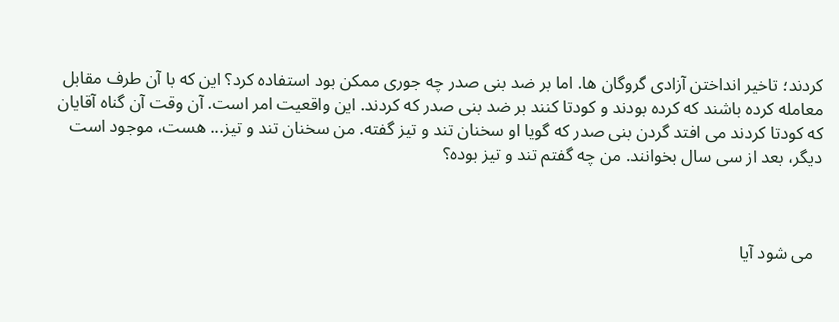کردند؛ تاخیر انداختن آزادی گروگان ها. اما بر ضد بنی صدر چه جوری ممکن بود استفاده کرد؟ این که با آن طرف مقابل معامله کرده باشند که کرده بودند و کودتا کنند بر ضد بنی صدر که کردند. این واقعیت امر است. آن وقت آن گناه آقایان که کودتا کردند می افتد گردن بنی صدر که گویا او سخنان تند و تیز گفته. من سخنان تند و تیز... هست، موجود است دیگر، بعد از سی سال بخوانند. من چه گفتم تند و تیز بوده؟



  می شود آیا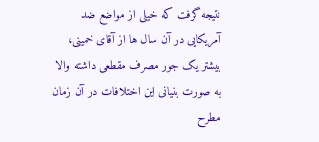نتیجه گرفت که خیلی از مواضع ضد آمریکایی در آن سال ها از آقای خمینی، بیشتر یک جور مصرف مقطعی داشته والا به صورت بنیانی این اختلافات در آن زمان مطرح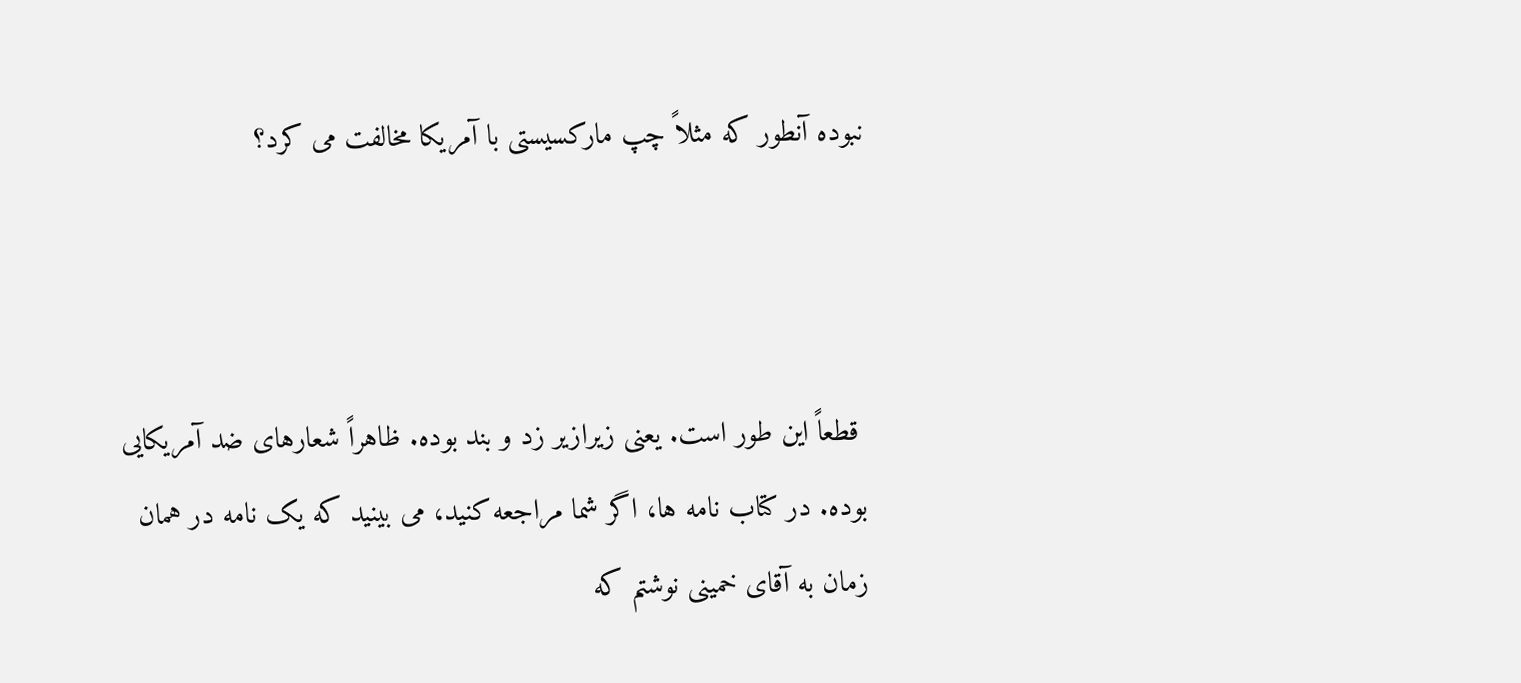نبوده آنطور که مثلاً چپ مارکسیستی با آمریکا مخالفت می کرد؟



 قطعاً این طور است. یعنی زیرازیر زد و بند بوده. ظاهراً شعارهای ضد آمریکایی بوده. در کتاب نامه ها، اگر شما مراجعه کنید، می بینید که یک نامه در همان زمان به آقای خمینی نوشتم که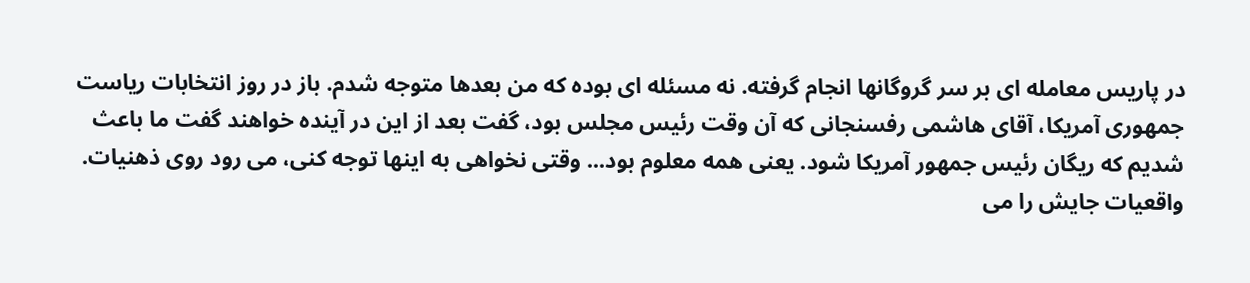در پاریس معامله ای بر سر گروگانها انجام گرفته. نه مسئله ای بوده که من بعدها متوجه شدم. باز در روز انتخابات ریاست جمهوری آمریکا، آقای هاشمی رفسنجانی که آن وقت رئیس مجلس بود، گفت بعد از این در آینده خواهند گفت ما باعث شدیم که ریگان رئیس جمهور آمریکا شود. یعنی همه معلوم بود... وقتی نخواهی به اینها توجه کنی، می رود روی ذهنیات. واقعیات جایش را می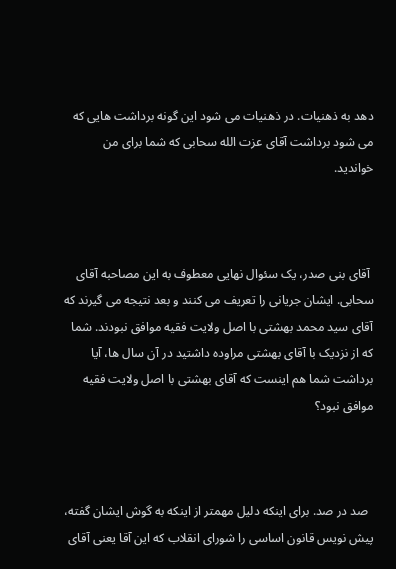دهد به ذهنیات. در ذهنیات می شود این گونه برداشت هایی که می شود برداشت آقای عزت الله سحابی که شما برای من خواندید.



 آقای بنی صدر، یک سئوال نهایی معطوف به این مصاحبه آقای سحابی. ایشان جریانی را تعریف می کنند و بعد نتیجه می گیرند که آقای سید محمد بهشتی با اصل ولایت فقیه موافق نبودند. شما که از نزدیک با آقای بهشتی مراوده داشتید در آن سال ها، آیا برداشت شما هم اینست که آقای بهشتی با اصل ولایت فقیه موافق نبود؟



  صد در صد. برای اینکه دلیل مهمتر از اینکه به گوش ایشان گفته، پیش نویس قانون اساسی را شورای انقلاب که این آقا یعنی آقای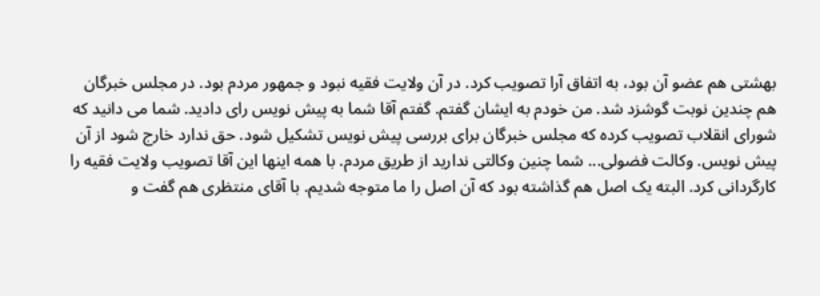بهشتی هم عضو آن بود، به اتفاق آرا تصویب کرد. در آن ولایت فقیه نبود و جمهور مردم بود. در مجلس خبرگان هم چندین نوبت گوشزد شد. من خودم به ایشان گفتم. گفتم آقا شما به پیش نویس رای دادید. شما می دانید که شورای انقلاب تصویب کرده که مجلس خبرگان برای بررسی پیش نویس تشکیل شود. حق ندارد خارج شود از آن پیش نویس. وکالت فضولی... شما چنین وکالتی ندارید از طریق مردم. با همه اینها این آقا تصویب ولایت فقیه را کارگردانی کرد. البته یک اصل هم گذاشته بود که آن اصل را ما متوجه شدیم. با آقای منتظری هم گفت و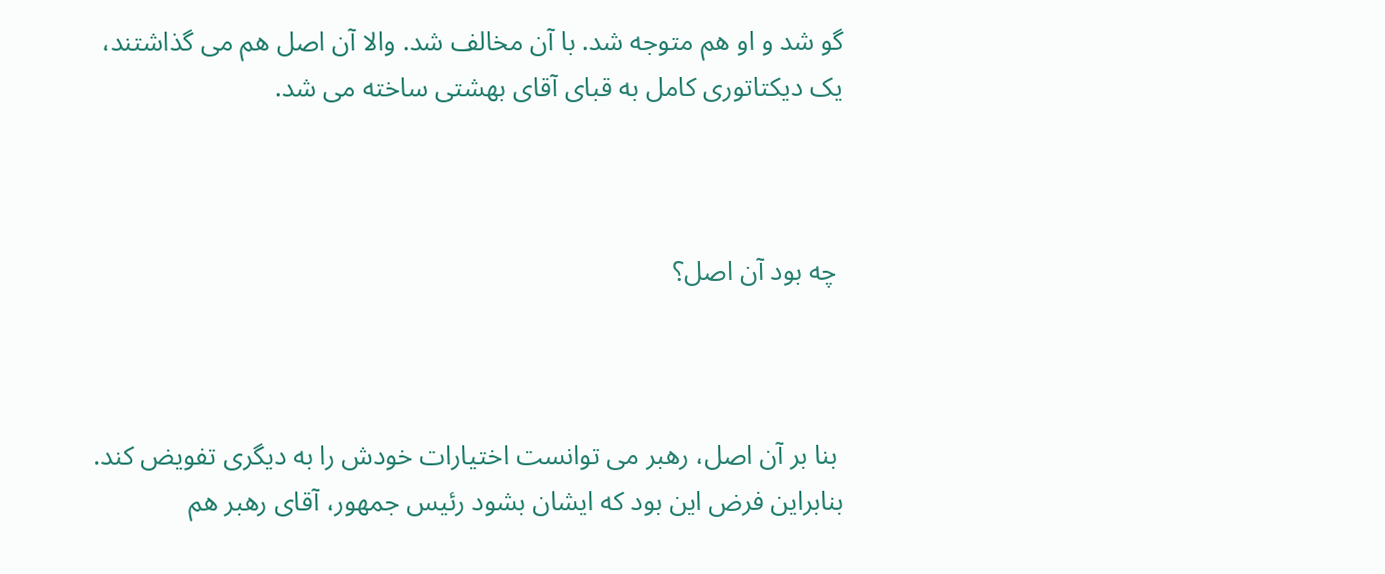گو شد و او هم متوجه شد. با آن مخالف شد. والا آن اصل هم می گذاشتند، یک دیکتاتوری کامل به قبای آقای بهشتی ساخته می شد.



 چه بود آن اصل؟



 بنا بر آن اصل، رهبر می توانست اختیارات خودش را به دیگری تفویض کند. بنابراین فرض این بود که ایشان بشود رئیس جمهور، آقای رهبر هم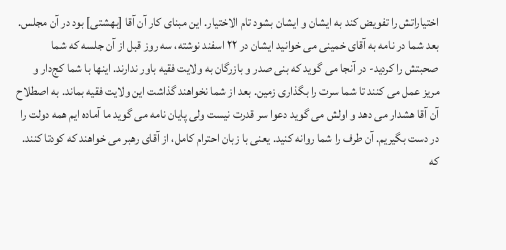اختیاراتش را تفویض کند به ایشان و ایشان بشود تام الاختیار. این مبنای کار آن آقا [بهشتی] بود در آن مجلس. بعد شما در نامه به آقای خمینی می خوانید ایشان در ۲۲ اسفند نوشته، سه روز قبل از آن جلسه که شما صحبتش را کردید- در آنجا می گوید که بنی صدر و بازرگان به ولایت فقیه باور ندارند. اینها با شما کج‌دار و مریز عمل می کنند تا شما سرت را بگذاری زمین. بعد از شما نخواهند گذاشت این ولایت فقیه بماند. به اصطلاح آن آقا هشدار می دهد و اولش می گوید دعوا سر قدرت نیست ولی پایان نامه می گوید ما آماده ایم همه دولت را در دست بگیریم. آن طرف را شما روانه کنید. یعنی با زبان احترام کامل، از آقای رهبر می خواهند که کودتا کنند. که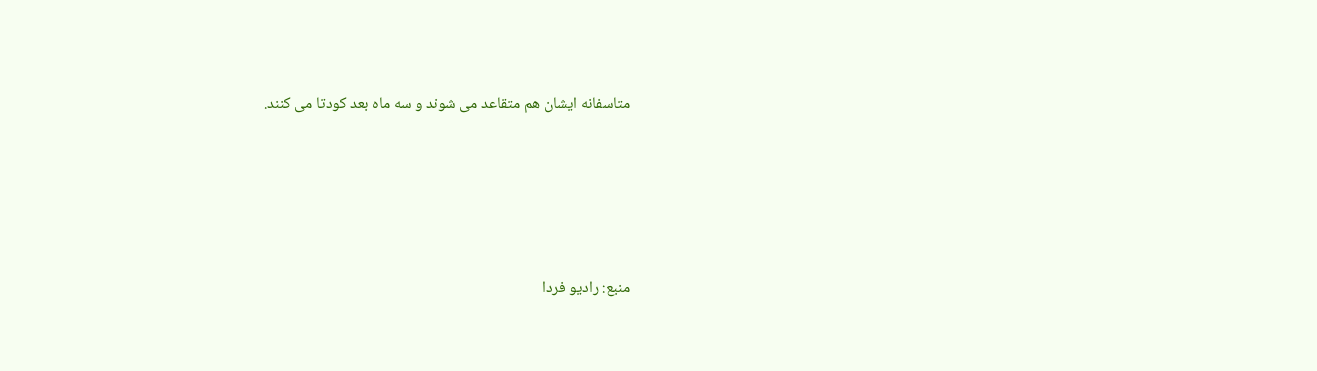متاسفانه ایشان هم متقاعد می شوند و سه ماه بعد کودتا می کنند.





منبع: رادیو فردا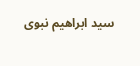سید ابراهیم نبوی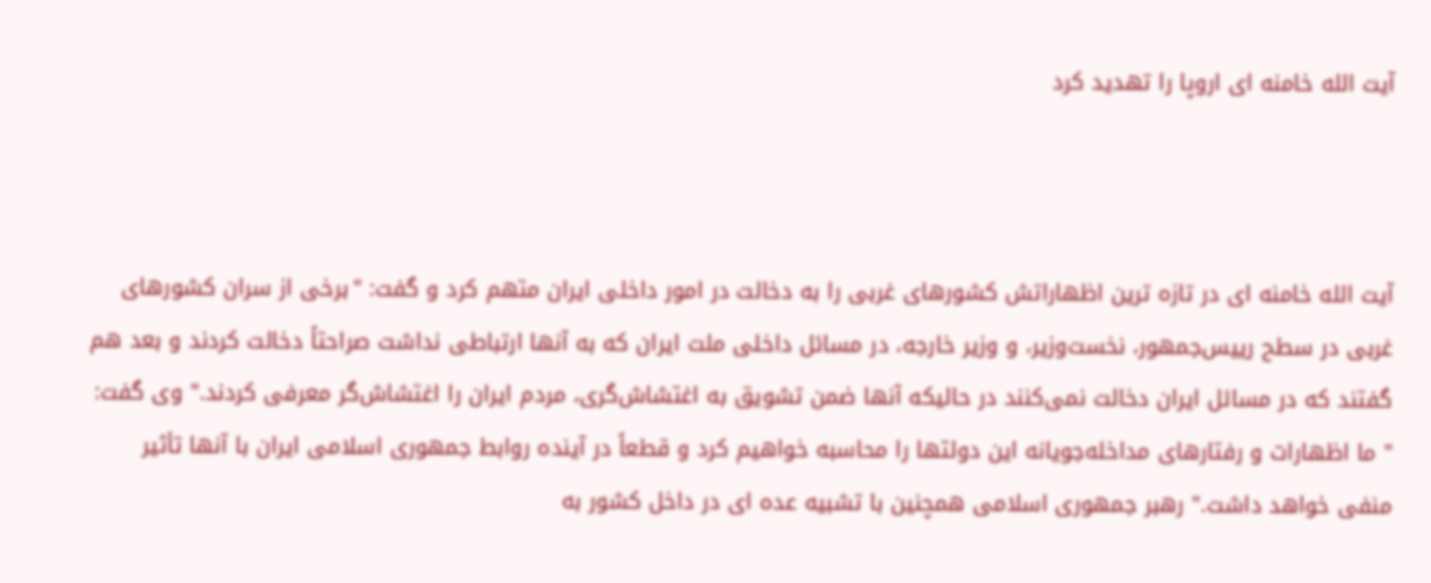آیت الله خامنه ای اروپا را تهدید کرد



آیت الله خامنه ای در تازه ترین اظهاراتش کشورهای غربی را به دخالت در امور داخلی ایران متهم کرد و گفت: "برخی از سران کشورهای غربی در سطح رییس‌جمهور، نخست‌وزیر، و وزیر خارجه، در مسائل داخلی ملت ایران که به آنها ارتباطی نداشت صراحتاً دخالت کردند و بعد هم گفتند که در مسائل ایران دخالت نمی‌کنند در حالیکه آنها ضمن تشویق به اغتشاش‌گری، مردم ایران را اغتشاش‌گر معرفی کردند." وی گفت: " ما اظهارات و رفتارهای مداخله‌جویانه این دولتها را محاسبه خواهیم کرد و قطعاً در آینده روابط جمهوری اسلامی ایران با آنها تأثیر منفی خواهد داشت." رهبر جمهوری اسلامی همچنین با تشبیه عده ای در داخل کشور به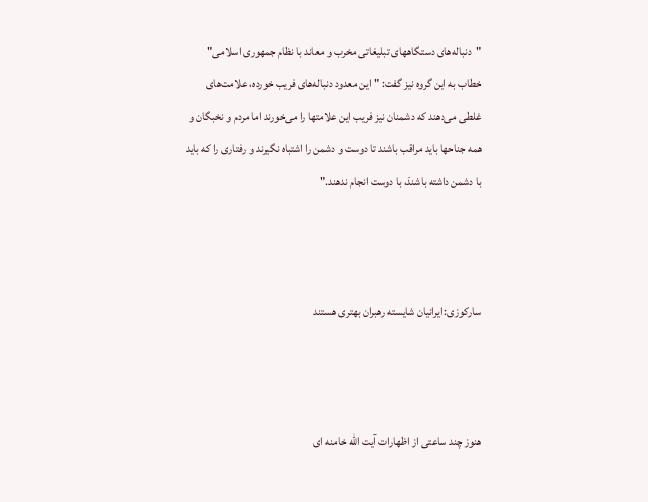"دنباله‌های دستگاههای تبلیغاتی مخرب و معاند با نظام جمهوری اسلامی" خطاب به این گروه نیز گفت: "این معدود دنباله‌های فریب خورده، علامت‌های غلطی می‌دهند که دشمنان نیز فریب این علامتها را می‌خورند اما مردم و نخبگان و همه جناحها باید مراقب باشند تا دوست و دشمن را اشتباه نگیرند و رفتاری را که باید با دشمن داشته باشندَ، با دوست انجام ندهند."



سارکوزی: ایرانیان شایسته رهبران بهتری هستند



هنوز چند ساعتی از اظهارات آیت الله خامنه ای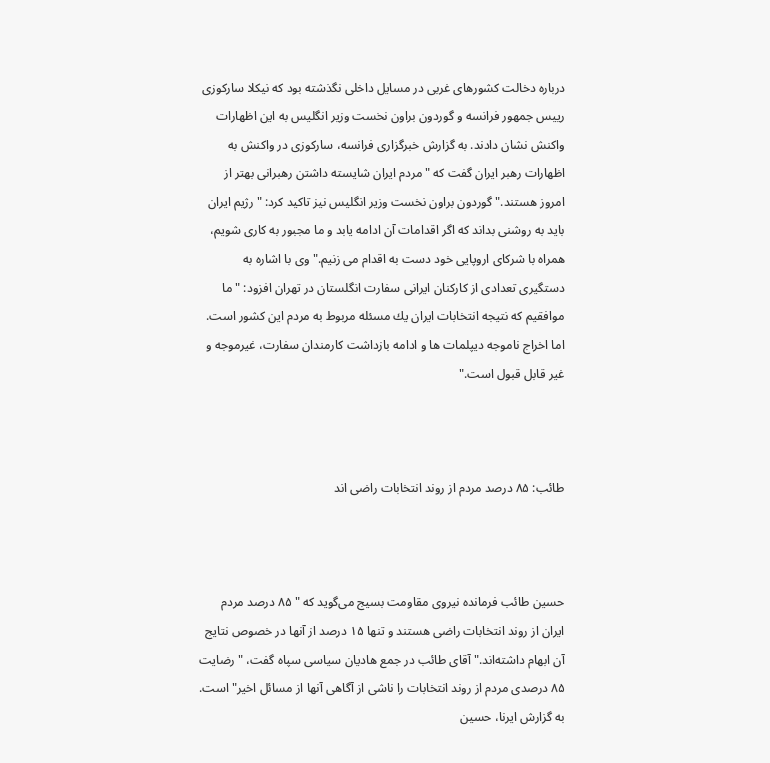درباره دخالت کشورهای غربی در مسایل داخلی نگذشته بود که نیکلا سارکوزی رییس جمهور فرانسه و گوردون براون نخست وزیر انگلیس به این اظهارات واکنش نشان دادند. به گزارش خبرگزاری فرانسه، سارکوزی در واکنش به اظهارات رهبر ایران گفت كه "مردم ایران شایسته داشتن رهبرانى بهتر از امروز هستند." گوردون براون نخست وزیر انگلیس نیز تاکید کرد: "رژیم ایران باید به روشنى بداند كه اگر اقدامات آن ادامه یابد و ما مجبور به كارى شویم، همراه با شركاى اروپایى خود دست به اقدام مى زنیم." وی با اشاره به دستگیری تعدادی از کارکنان ایرانی سفارت انگلستان در تهران افزود: " ما موافقیم كه نتیجه انتخابات ایران یك مسئله مربوط به مردم این كشور است. اما اخراج ناموجه دیپلمات ها و ادامه بازداشت كارمندان سفارت، غیرموجه و غیر قابل قبول است."



طائب: ۸۵ درصد مردم از روند انتخابات راضی اند



حسین طائب فرمانده نیروی مقاومت بسیج می‌گوید که " ۸۵ درصد مردم ایران از روند انتخابات راضی هستند و تنها ۱۵ درصد از آنها در خصوص نتایج آن ابهام داشته‌اند." آقای طائب در جمع هادیان سیاسی سپاه ‌گفت، " رضایت ۸۵ درصدی مردم از روند انتخابات را ناشی از آگاهی آنها از مسائل اخیر" است. به گزارش ایرنا، حسین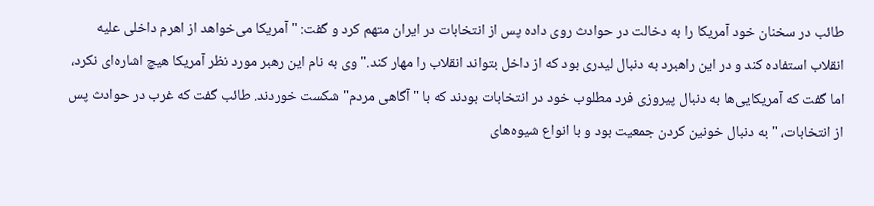طائب در سخنان خود آمریکا را به دخالت در حوادث روی داده پس از انتخابات در ایران متهم کرد و گفت: " آمریکا می‌خواهد از اهرم داخلی علیه انقلاب استفاده کند و در این راهبرد به دنبال لیدری بود که از داخل بتواند انقلاب را مهار کند." وی به نام این رهبر مورد نظر آمریکا هیچ اشاره‌ای نکرد، اما گفت که آمریکایی‌ها به دنبال پیروزی فرد مطلوب خود در انتخابات بودند که با " آگاهی مردم" شکست خوردند. طائب گفت که غرب در حوادث پس از انتخابات، " به دنبال خونین کردن جمعیت بود و با انواع شیوه‌های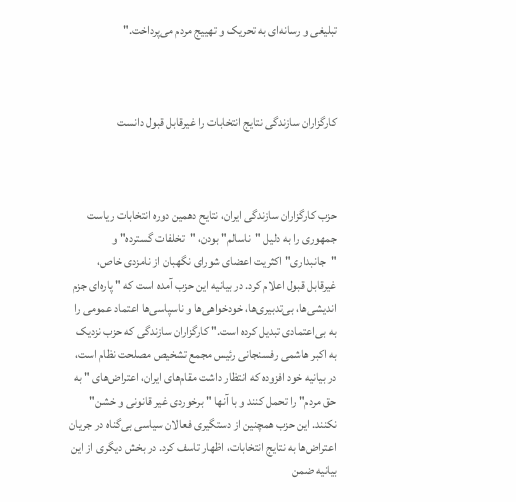تبلیغی و رسانه‌ای به تحریک و تهییج مردم می‌پرداخت."



کارگزاران سازندگی نتایج انتخابات را غیرقابل قبول دانست



حزب کارگزاران سازندگی ایران، نتایح دهمین دوره انتخابات ریاست جمهوری را به دلیل "ناسالم" بودن، "تخلفات گسترده" و "جانبداری" اکثریت اعضای شورای نگهبان از نامزدی خاص، غیرقابل قبول اعلام کرد. در بیانیه این حزب آمده است که " پاره‌ای جزم اندیشی‌ها، بی‌تدبیری‌ها، خودخواهی‌ها و ناسپاسی‌ها اعتماد عمومی را به بی‌اعتمادی تبدیل کرده است." کارگزاران سازندگی که حزب نزدیک به اکبر هاشمی رفسنجانی رئیس مجمع تشخیص مصلحت نظام است، در بیانیه خود افزوده که انتظار داشت مقام‌های ایران، اعتراض‌های " به حق مردم" را تحمل کنند و با آنها " برخوردی غیر قانونی و خشن" نکنند. این حزب همچنین از دستگیری فعالان سیاسی بی‌گناه در جریان اعتراض‌ها به نتایج انتخابات، اظهار تاسف کرد. در بخش دیگری از این بیانیه ضمن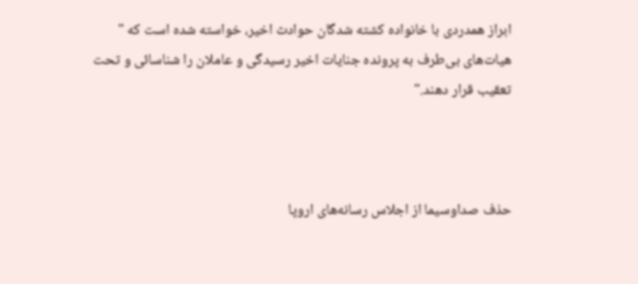ابراز همدردی با خانواده کشته شدگان حوادث اخیر، خواسته شده است که " هیات‌های بی‌طرف به پرونده جنایات اخیر رسیدگی و عاملان را شناسائی و تحت تعقیب قرار دهند."



حذف صداوسیما از اجلاس رسانه‌های اروپا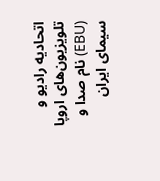اتحادیه رادیو و تلویزیون‌های اروپا (EBU) نام صدا و سیمای ایران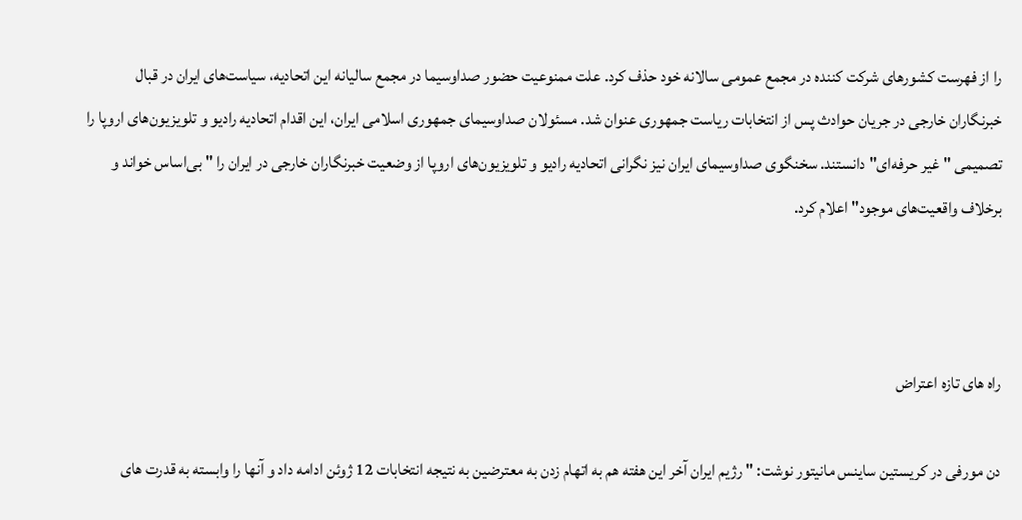را از فهرست کشورهای شرکت ‌کننده در مجمع عمومی سالانه‌ خود حذف کرد. علت ممنوعیت حضور صداوسیما در مجمع سالیانه این اتحادیه، سیاست‌های ایران در قبال خبرنگاران خارجی در جریان حوادث پس از انتخابات ریاست جمهوری عنوان شد. مسئولان صداوسیمای جمهوری اسلامی ایران، این اقدام اتحادیه رادیو و تلویزیون‌های اروپا را تصمیمی " غیر حرفه‌ای" دانستند. سخنگوی صداوسیمای ایران نیز نگرانی اتحادیه رادیو و تلویزیون‌های اروپا از وضعیت خبرنگاران خارجی در ایران را " بی‌اساس خواند و برخلاف واقعیت‌های موجود" اعلام کرد.



راه های تازه اعتراض

دن مورفی در کریستین ساینس مانیتور نوشت: " رژیم ایران آخر این هفته هم به اتهام زدن به معترضین به نتیجه انتخابات 12 ژوئن ادامه داد و آنها را وابسته به قدرت های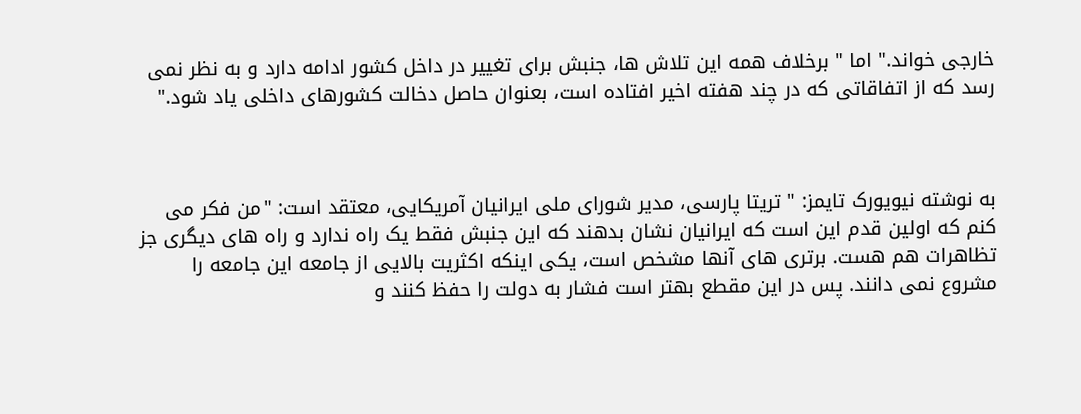خارجی خواند." اما " برخلاف همه این تلاش ها، جنبش برای تغییر در داخل کشور ادامه دارد و به نظر نمی رسد که از اتفاقاتی که در چند هفته اخیر افتاده است، بعنوان حاصل دخالت کشورهای داخلی یاد شود."



به نوشته نیویورک تایمز: " تریتا پارسی، مدیر شورای ملی ایرانیان آمریکایی، معتقد است: "من فکر می کنم که اولین قدم این است که ایرانیان نشان بدهند که این جنبش فقط یک راه ندارد و راه های دیگری جز تظاهرات هم هست. برتری های آنها مشخص است، یکی اینکه اکثریت بالایی از جامعه این جامعه را مشروع نمی دانند. پس در این مقطع بهتر است فشار به دولت را حفظ کنند و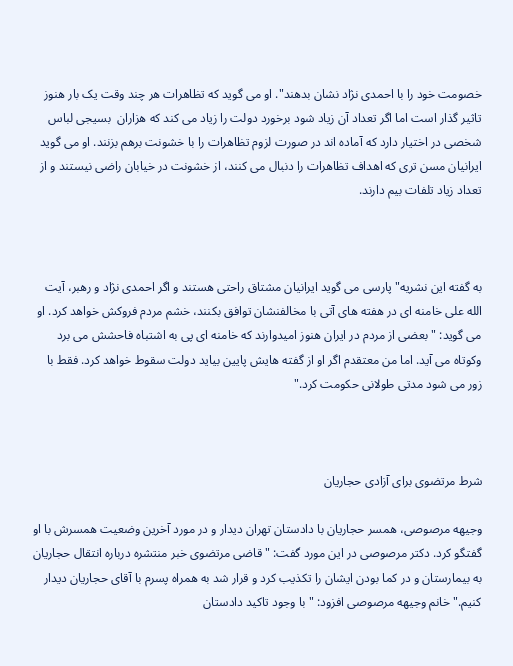خصومت خود را با احمدی نژاد نشان بدهند". او می گوید که تظاهرات هر چند وقت یک بار هنوز تاثیر گذار است اما اگر تعداد آن زیاد شود برخورد دولت را زیاد می کند که هزاران  بسیجی لباس شخصی در اختیار دارد که آماده اند در صورت لزوم تظاهرات را با خشونت برهم بزنند. او می گوید ایرانیان مسن تری که اهداف تظاهرات را دنبال می کنند، از خشونت در خیابان راضی نیستند و از تعداد زیاد تلفات بیم دارند.



به گفته این نشریه" پارسی می گوید ایرانیان مشتاق راحتی هستند و اگر احمدی نژاد و رهبر، آیت الله علی خامنه ای در هفته های آتی با مخالفنشان توافق بکنند، خشم مردم فروکش خواهد کرد. او می گوید: "بعضی از مردم در ایران هنوز امیدوارند که خامنه ای پی به اشتباه فاحشش می برد وکوتاه می آید. اما من معتقدم اگر او از گفته هایش پایین بیاید دولت سقوط خواهد کرد. فقط با زور می شود مدتی طولانی حکومت کرد."



شرط مرتضوی برای آزادی حجاریان

وجیهه مرصوصی، همسر حجاریان با دادستان تهران دیدار و در مورد آخرین وضعیت همسرش با او گفتگو کرد. دکتر مرصوصی در این مورد گفت: " قاضی مرتضوی خبر منتشره درباره انتقال حجاریان به بیمارستان و در کما بودن ایشان را تکذیب کرد و قرار شد به همراه پسرم با آقای حجاریان دیدار کنیم." خانم وجیهه مرصوصی افزود: " با وجود تاکید دادستان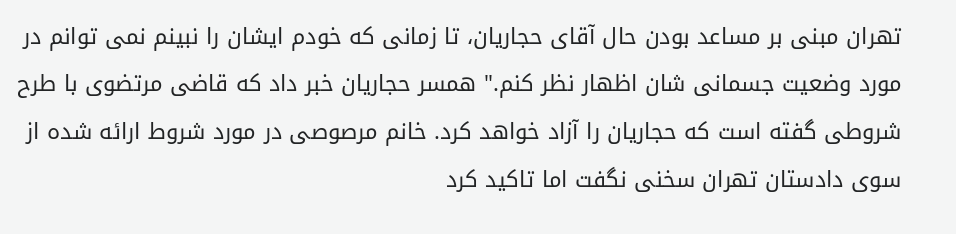تهران مبنی بر مساعد بودن حال آقای حجاریان، تا زمانی که خودم ایشان را نبینم نمی توانم در مورد وضعیت جسمانی شان اظهار نظر کنم." همسر حجاریان خبر داد که قاضی مرتضوی با طرح شروطی گفته است که حجاریان را آزاد خواهد کرد. خانم مرصوصی در مورد شروط ارائه شده از سوی دادستان تهران سخنی نگفت اما تاکید کرد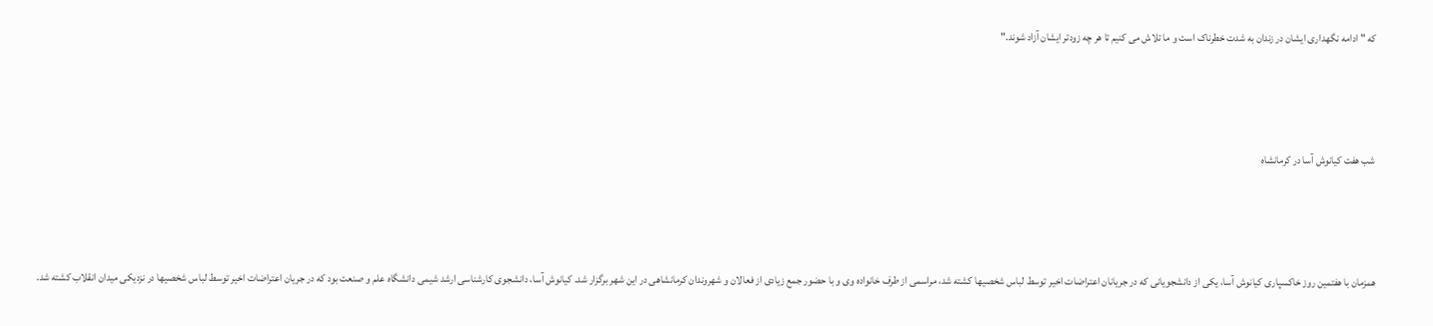که " ادامه نگهداری ایشان در زندان به شدت خطرناک است و ما تلاش می کنیم تا هر چه زودتر ایشان آزاد شوند."



شب هفت کیانوش آسا در کرمانشاه



همزمان با هفتمین روز خاکسپاری کیانوش آسا، یکی از دانشجویانی که در جریانان اعتراضات اخیر توسط لباس شخصیها کشته شد، مراسمی از طرف خانواده وی و با حضور جمع زیادی از فعالان و شهروندان کرمانشاهی در این شهر برگزار شد. کیانوش آسا، دانشجوی کارشناسی ارشد شیمی دانشگاه علم و صنعت بود که در جریان اعتراضات اخیر توسط لباس شخصیها در نزدیکی میدان انقلاب کشته شد.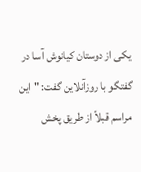یکی از دوستان کیانوش آسا در گفتگو با روزآنلاین گفت: "این مراسم قبلاً از طریق پخش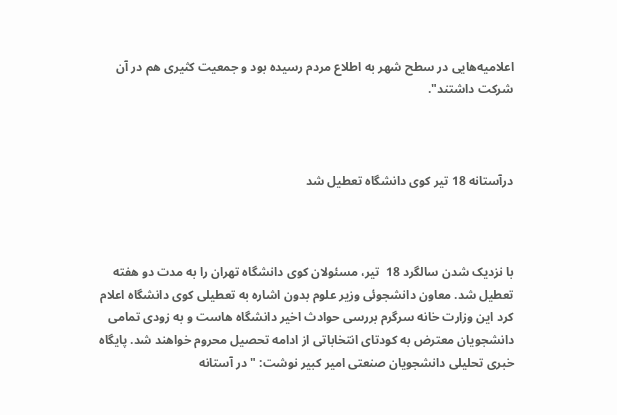اعلامیه‌هایی در سطح شهر به اطلاع مردم رسیده بود و جمعیت كثیری هم در آن شركت داشتند".



درآستانه 18 تیر کوی دانشگاه تعطیل شد



با نزدیک شدن سالگرد 18  تیر، مسئولان کوی دانشگاه تهران را به مدت دو هفته تعطیل شد. معاون دانشجوئی وزیر علوم بدون اشاره به تعطیلی کوی دانشگاه اعلام کرد این وزارت خانه سرگرم بررسی حوادث اخیر دانشگاه هاست و به زودی تمامی دانشجویان معترض به کودتای انتخاباتی از ادامه تحصیل محروم خواهند شد. پایگاه خبری تحلیلی دانشجویان صنعتی امیر کبیر نوشت: " در آستانه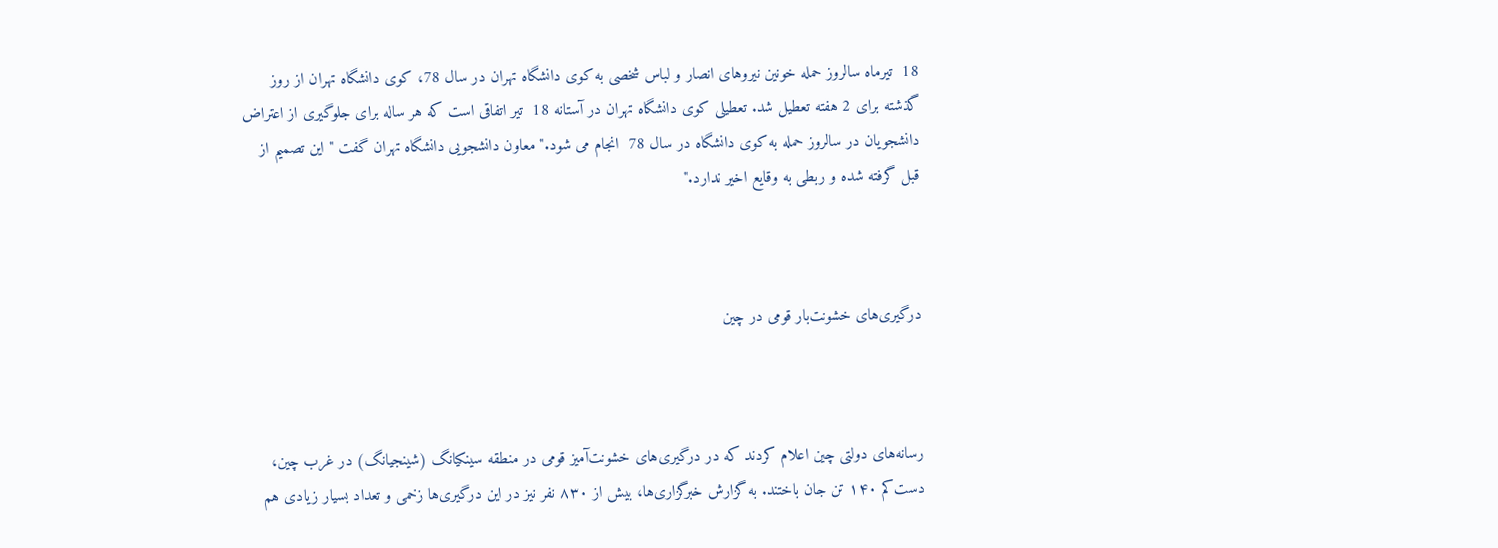18  تیرماه سالروز حمله خونین نیروهای انصار و لباس شخصی به کوی دانشگاه تهران در سال 78، کوی دانشگاه تهران از روز گذشته برای 2 هفته تعطیل شد. تعطیلی کوی دانشگاه تهران در آستانه 18  تیر اتفاقی است که هر ساله برای جلوگیری از اعتراض دانشجویان در سالروز حمله به کوی دانشگاه در سال 78  انجام می شود." معاون دانشجویی دانشگاه تهران گفت " این تصمیم از قبل گرفته شده و ربطی به وقایع اخیر ندارد."



درگیری‌های خشونت‌بار قومی در چین



رسانه‌های دولتی چین اعلام کردند که در درگیری‌های خشونت‌آمیز قومی در منطقه سینکیانگ (شینجیانگ) در غرب چین، دست‌کم ۱۴۰ تن جان باختند. به گزارش خبرگزاری‌ها، بیش از ۸۳۰ نفر نیز در این درگیری‌ها زخمی و تعداد بسیار زیادی هم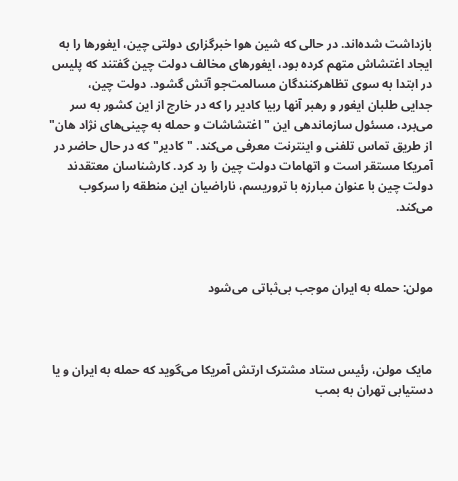بازداشت شده‌اند. در حالی که شین هوا خبرگزاری دولتی چین، ایغورها را به ایجاد اغتشاش متهم کرده بود، ایغورهای مخالف دولت چین گفتند که پلیس در ابتدا به سوی تظاهرکنندگان مسالمت‌جو آتش گشود. دولت چین، جدایی ‌طلبان ایغور و رهبر آنها ربیا کادیر را که در خارج از این کشور به سر می‌برد، مسئول سازماندهی این " اغتشاشات و حمله به چینی‌های نژاد هان" از طریق تماس تلفنی و اینترنت معرفی می‌کند. " کادیر" که در حال حاضر در آمریکا مستقر است و اتهامات دولت چین را رد کرد. کارشناسان معتقدند دولت چین با عنوان مبارزه با تروریسم، ناراضیان این منطقه را سرکوب می‌کند.



مولن: حمله به ایران موجب بی‌ثباتی می‌شود



مایک مولن، رئیس ستاد مشترک ارتش آمریکا می‌گوید که حمله به ایران و یا دستیابی تهران به بمب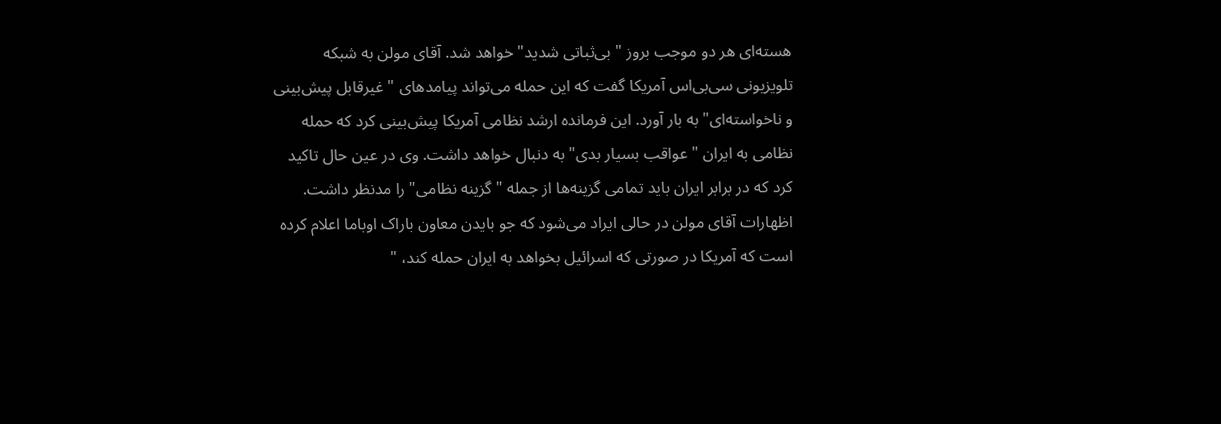هسته‌ای هر دو موجب بروز " بی‌ثباتی شدید" خواهد شد. آقای مولن به شبکه تلویزیونی سی‌بی‌اس آمریکا گفت که این حمله می‌تواند پیامد‌های "غیرقابل پیش‌بینی و ناخواسته‌ای" به بار آورد. این فرمانده ارشد نظامی آمریکا پیش‌بینی کرد که حمله نظامی به ایران " عواقب بسیار بدی" به دنبال خواهد داشت. وی در عین حال تاکید کرد که در برابر ایران باید تمامی گزینه‌ها از جمله " گزینه نظامی" را مدنظر داشت. اظهارات آقای مولن در حالی ایراد می‌شود که جو بایدن معاون باراک اوباما اعلام کرده است که آمریکا در صورتی که اسرائیل بخواهد به ایران حمله کند، "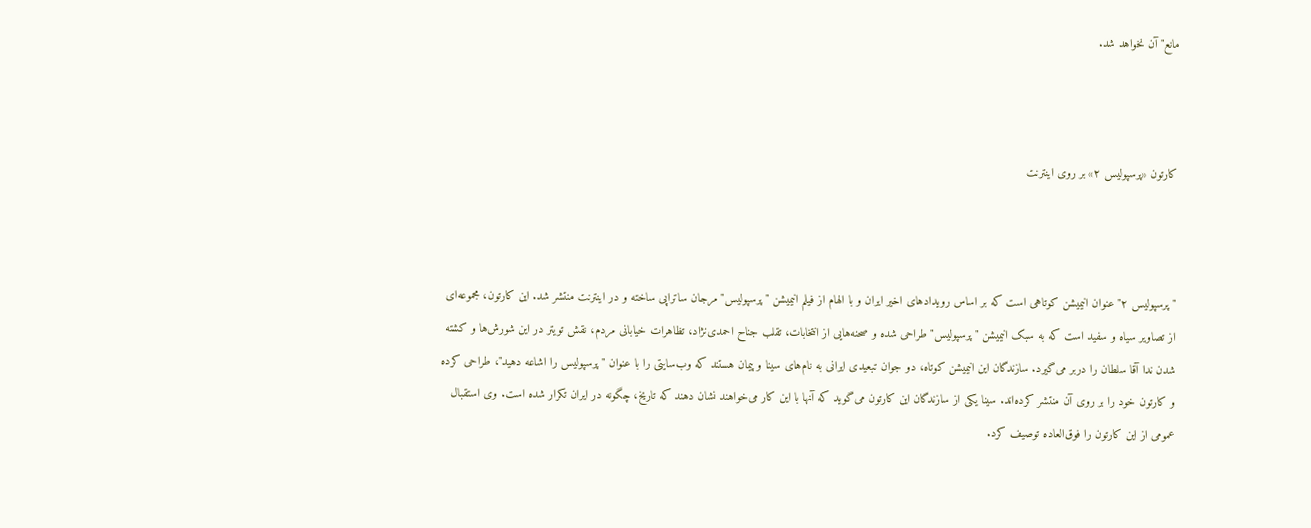مانع" آن نخواهد شد.



کارتون «پرسپولیس ۲» بر روی اینترنت



" پرسپولیس ۲" عنوان انیمیشن کوتاهی است که بر اساس رویدادهای اخیر ایران و با الهام از فیلم انیمیشن " پرسپولیس" مرجان ساتراپی ساخته و در اینترنت منتشر شد. این کارتون، مجموعه‌ای از تصاویر سیاه و سفید است که به سبک انیمیشن " پرسپولیس" طراحی شده و صحنه‌هایی از انتخابات، تقلب جناح احمدی‌نژاد، تظاهرات خیابانی مردم، نقش تویتر در این شورش‌ها و کشته شدن ندا آقا سلطان را دربر می‌گیرد. سازندگان این انیمیشن کوتاه، دو جوان تبعیدی ایرانی به نام‌های سینا و پیمان هستند که وب‌سایتی را با عنوان " پرسپولیس را اشاعه دهید"، طراحی کرده و کارتون خود را بر روی آن منتشر کرده‌اند. سینا یکی از سازندگان این کارتون می‌گوید که آنها با این کار می‌خواهند نشان دهند که تاریخ، چگونه در ایران تکرار شده است. وی استقبال عمومی از این کارتون را فوق‌العاده توصیف کرد.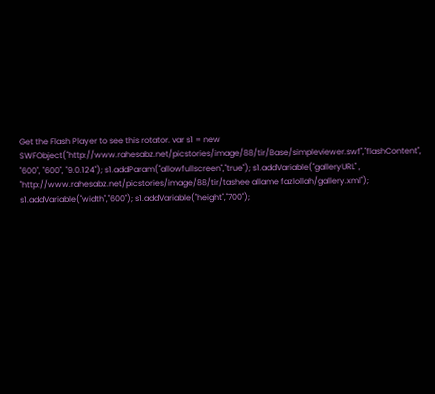Get the Flash Player to see this rotator. var s1 = new SWFObject("http://www.rahesabz.net/picstories/image/88/tir/Base/simpleviewer.swf","flashContent", "600", "600", "9.0.124"); s1.addParam("allowfullscreen","true"); s1.addVariable("galleryURL" , "http://www.rahesabz.net/picstories/image/88/tir/tashee allame fazlollah/gallery.xml"); s1.addVariable("width","600"); s1.addVariable("height","700");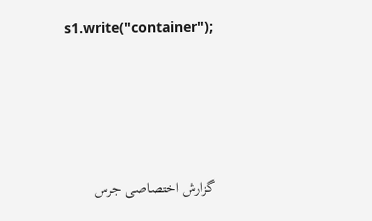s1.write("container");




گزارش اختصاصی جرس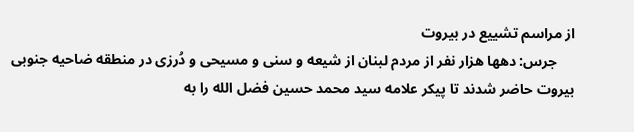از مراسم تشییع در بیروت
     جرس: دهها هزار نفر از مردم لبنان از شیعه و سنی و مسیحی و دُرزی در منطقه ضاحیه جنوبی بیروت حاضر شدند تا پیکر علامه سید محمد حسین فضل الله را به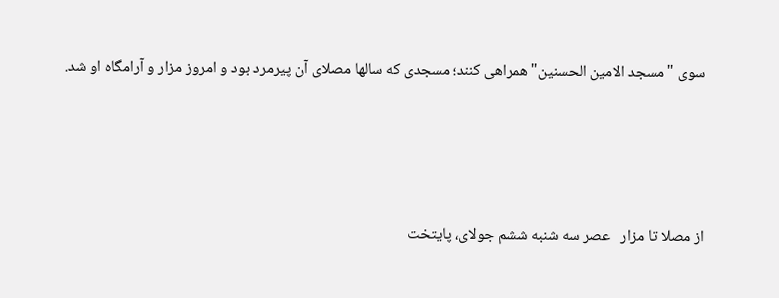سوی "مسجد الامین الحسنین" همراهی کنند؛ مسجدی که سالها مصلای آن پیرمرد بود و امروز مزار و آرامگاه او شد.





از مصلا تا مزار   عصر سه شنبه ششم جولای، پایتخت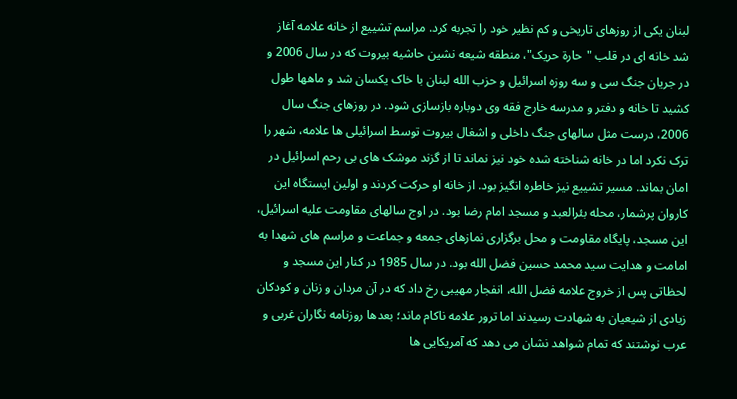لبنان یکی از روزهای تاریخی و کم نظیر خود را تجربه کرد. مراسم تشییع از خانه علامه آغاز شد خانه ای در قلب "حارة حریک"، منطقه شیعه نشین حاشیه بیروت که در سال 2006 و در جریان جنگ سی و سه روزه اسرائیل و حزب الله لبنان با خاک یکسان شد و ماهها طول کشید تا خانه و دفتر و مدرسه خارج فقه وی دوباره بازسازی شود. در روزهای جنگ سال 2006، درست مثل سالهای جنگ داخلی و اشغال بیروت توسط اسرائیلی ها علامه، شهر را ترک نکرد اما در خانه شناخته شده خود نیز نماند تا از گزند موشک های بی رحم اسرائیل در امان بماند. مسیر تشییع نیز خاطره انگیز بود. از خانه او حرکت کردند و اولین ایستگاه این کاروان پرشمار، محله بئرالعبد و مسجد امام رضا بود. در اوج سالهای مقاومت علیه اسرائیل، این مسجد، پایگاه مقاومت و محل برگزاری نمازهای جمعه و جماعت و مراسم های شهدا به امامت و هدایت سید محمد حسین فضل الله بود. در سال 1985 در کنار این مسجد و لحظاتی پس از خروج علامه فضل الله، انفجار مهیبی رخ داد که در آن مردان و زنان و کودکان زیادی از شیعیان به شهادت رسیدند اما ترور علامه ناکام ماند؛ بعدها روزنامه نگاران غربی و عرب نوشتند که تمام شواهد نشان می دهد که آمریکایی ها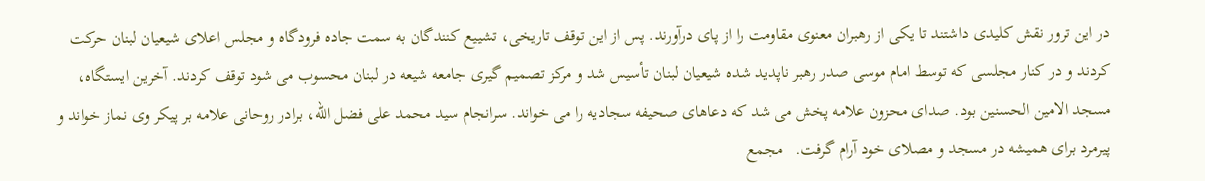در این ترور نقش کلیدی داشتند تا یکی از رهبران معنوی مقاومت را از پای درآورند. پس از این توقف تاریخی، تشییع کنندگان به سمت جاده فرودگاه و مجلس اعلای شیعیان لبنان حرکت کردند و در کنار مجلسی که توسط امام موسی صدر رهبر ناپدید شده شیعیان لبنان تأسیس شد و مرکز تصمیم گیری جامعه شیعه در لبنان محسوب می شود توقف کردند. آخرین ایستگاه، مسجد الامین الحسنین بود. صدای محزون علامه پخش می شد که دعاهای صحیفه سجادیه را می خواند. سرانجام سید محمد علی فضل الله، برادر روحانی علامه بر پیکر وی نماز خواند و پیرمرد برای همیشه در مسجد و مصلای خود آرام گرفت.   مجمع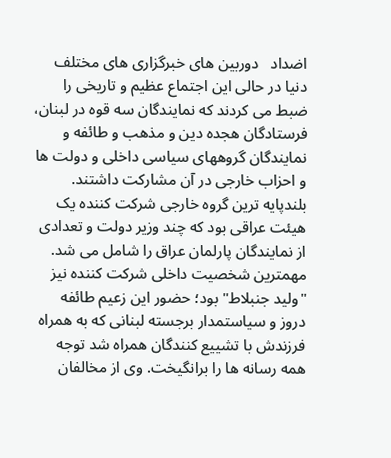اضداد   دوربین های خبرگزاری های مختلف دنیا در حالی این اجتماع عظیم و تاریخی را ضبط می کردند که نمایندگان سه قوه در لبنان، فرستادگان هجده دین و مذهب و طائفه و نمایندگان گروههای سیاسی داخلی و دولت ها و احزاب خارجی در آن مشارکت داشتند. بلندپایه ترین گروه خارجی شرکت کننده یک هیئت عراقی بود که چند وزیر دولت و تعدادی از نمایندگان پارلمان عراق را شامل می شد. مهمترین شخصیت داخلی شرکت کننده نیز "ولید جنبلاط" بود؛ حضور این زعیم طائفه دروز و سیاستمدار برجسته لبنانی که به همراه فرزندش با تشییع کنندگان همراه شد توجه همه رسانه ها را برانگیخت. وی از مخالفان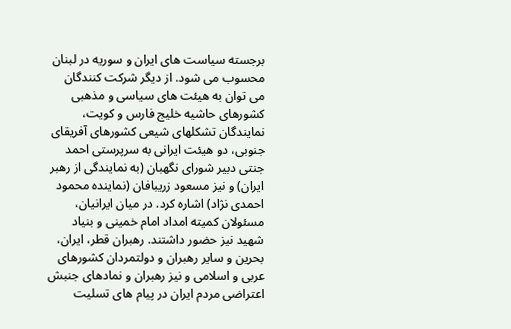برجسته سیاست های ایران و سوریه در لبنان محسوب می شود. از دیگر شرکت کنندگان می توان به هیئت های سیاسی و مذهبی کشورهای حاشیه خلیج فارس و کویت، نمایندگان تشکلهای شیعی کشورهای آفریقای جنوبی، دو هیئت ایرانی به سرپرستی احمد جنتی دبیر شورای نگهبان (به نمایندگی از رهبر ایران) و نیز مسعود زریبافان (نماینده محمود احمدی نژاد) اشاره کرد. در میان ایرانیان، مسئولان کمیته امداد امام خمینی و بنیاد شهید نیز حضور داشتند. رهبران قطر، ایران، بحرین و سایر رهبران و دولتمردان کشورهای عربی و اسلامی و نیز رهبران و نمادهای جنبش اعتراضی مردم ایران در پیام های تسلیت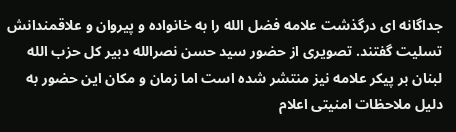جداگانه ای درگذشت علامه فضل الله را به خانواده و پیروان و علاقمندانش تسلیت گفتند. تصویری از حضور سید حسن نصرالله دبیر کل حزب الله لبنان بر پیکر علامه نیز منتشر شده است اما زمان و مکان این حضور به دلیل ملاحظات امنیتی اعلام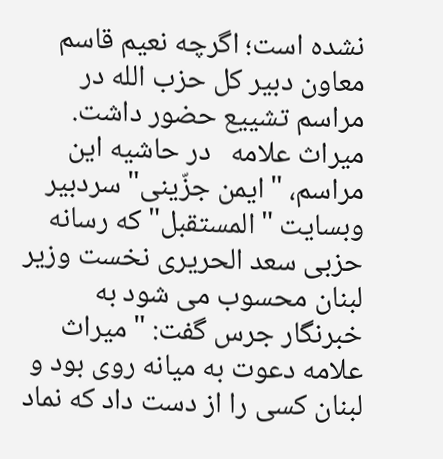نشده است؛ اگرچه نعیم قاسم معاون دبیر کل حزب الله در مراسم تشییع حضور داشت.   میراث علامه   در حاشیه این مراسم، "ایمن جزّینی" سردبیر وبسایت "المستقبل" که رسانه حزبی سعد الحریری نخست وزیر لبنان محسوب می شود به خبرنگار جرس گفت: "میراث علامه دعوت به میانه روی بود و لبنان کسی را از دست داد که نماد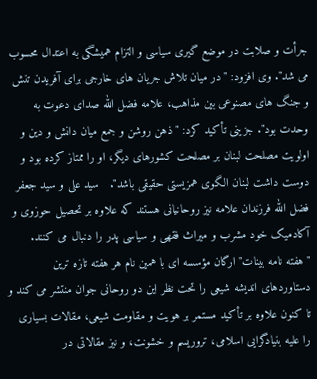جرأت و صلابت در موضع گیری سیاسی و التزام همیشگی به اعتدال محسوب می شد". وی افزود: "در میان تلاش جریان های خارجی برای آفریدن تنش و جنگ های مصنوعی بین مذاهب، علامه فضل الله صدای دعوت به وحدت بود". جزینی تأکید کرد: "ذهن روشن و جمع میان دانش و دین و اولویت مصلحت لبنان بر مصلحت کشورهای دیگر، او را ممتاز کرده بود و دوست داشت لبنان الگوی همزیستی حقیقی باشد".   سید علی و سید جعفر فضل الله فرزندان علامه نیز روحانیانی هستند که علاوه بر تحصیل حوزوی و آکادمیک خود مشرب و میراث فقهی و سیاسی پدر را دنبال می کنند. "هفته نامه بینات" ارگان مؤسسه ای با همین نام هر هفته تازه ترین دستاوردهای اندیشه شیعی را تحت نظر این دو روحانی جوان منتشر می کند و تا کنون علاوه بر تأکید مستمر بر هویت و مقاومت شیعی، مقالات بسیاری را علیه بنیادگرایی اسلامی، تروریسم و خشونت، و نیز مقالاتی در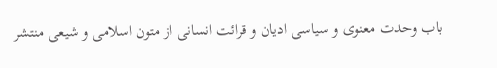باب وحدت معنوی و سیاسی ادیان و قرائت انسانی از متون اسلامی و شیعی منتشر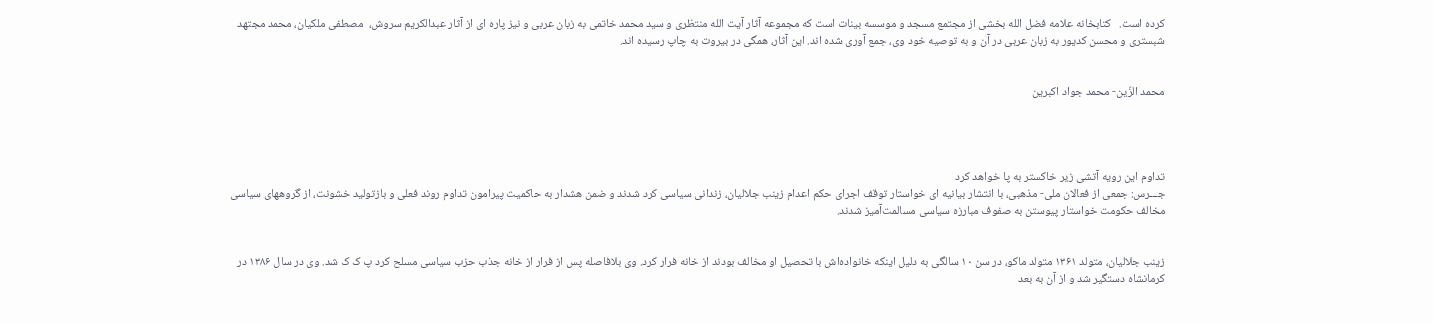کرده است.   کتابخانه علامه فضل الله بخشی از مجتمع مسجد و موسسه بینات است که مجموعه آثار آیت الله منتظری و سید محمد خاتمی به زبان عربی و نیز پاره ای از آثار عبدالکریم سروش،  مصطفی ملکیان، محمد مجتهد شبستری و محسن کدیور به زبان عربی در آن و به توصیه خود وی، جمع آوری شده اند. این آثار، همگی در بیروت به چاپ رسیده اند.


محمد الزّین- محمد جواد اکبرین




تداوم این رویه آتشی زیر خاکستر به پا خواهد کرد
جـــرس: جمعی از فعالان ملی- مذهبی، با انتشار بیانیه ای خواستار توقف اجرای حکم اعدام زینب جلالیان، زندانی سیاسی کرد شدند و ضمن هشدار به حاکمیت پیرامون تداوم روند فعلی و بازتولید خشونت، از گروههای سیاسی مخالف حکومت خواستار پیوستن به صفوف مبارزه سیاسی مسالمت‌آمیز شدند.


زینب جلالیان، متولد ١٣۶١ متولد ماکو، در سن ۱۰ سالگی به دلیل اینکه خانواده‌اش با تحصیل او مخالف بودند از خانه فرار کرد. وی بلافاصله پس از فرار از خانه جذب حزب سیاسی مسلح کرد پ ک ک شد. وی در سال ۱۳۸۶ در کرمانشاه دستگیر شد و از آن به بعد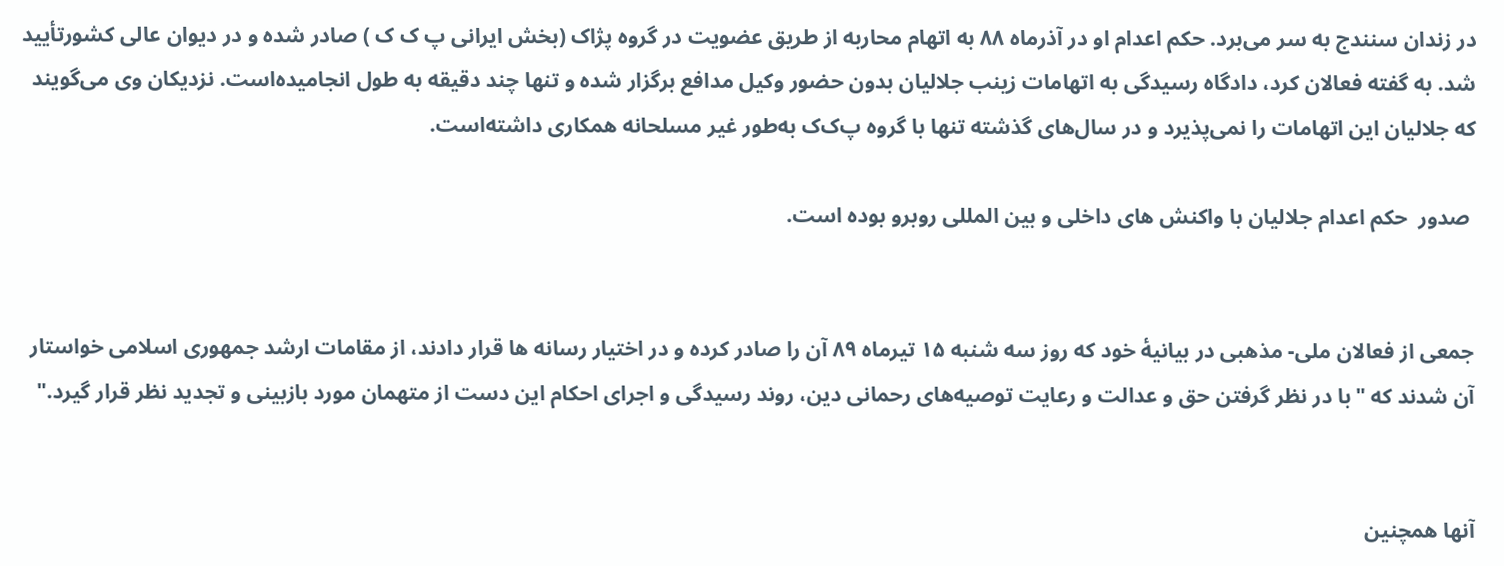در زندان سنندج به سر می‌برد. حکم اعدام او در آذرماه ۸۸ به اتهام محاربه از طریق عضویت در گروه پژاک (بخش ایرانی پ ک ک ) صادر شده و در دیوان عالی کشورتأیید شد. به گفته فعالان کرد، دادگاه رسیدگی به اتهامات زینب جلالیان بدون حضور وکیل مدافع برگزار شده و تنها چند دقیقه به طول انجامیده‌است. نزدیکان وی می‌گویند که جلالیان این اتهامات را نمی‌پذیرد و در سال‌های گذشته تنها با گروه پ‌ک‌ک به‌طور غیر مسلحانه همکاری داشته‌است.

 صدور  حکم اعدام جلالیان با واکنش های داخلی و بین المللی روبرو بوده است.


جمعی از فعالان ملی- مذهبی در بیانیۀ خود که روز سه شنبه ١۵ تیرماه ۸۹ آن را صادر کرده و در اختیار رسانه ها قرار دادند، از مقامات ارشد جمهوری اسلامی خواستار آن شدند که "با در نظر گرفتن حق و عدالت و رعایت توصیه‌های رحمانی دین، روند رسیدگی و اجرای احکام این دست از متهمان مورد بازبینی و تجدید نظر قرار گیرد."


آنها همچنین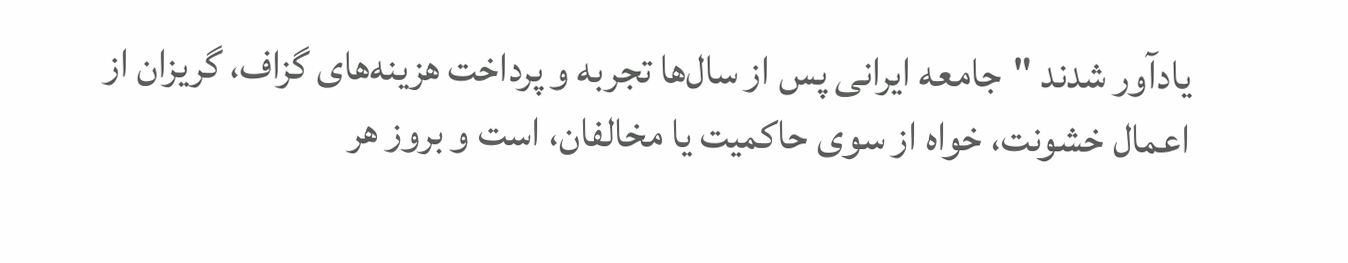یادآور شدند "جامعه ایرانی پس از سال‌ها تجربه و پرداخت هزینه‌های گزاف، گریزان از اعمال خشونت، خواه از سوی حاکمیت یا مخالفان، است و بروز هر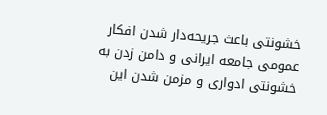خشونتی باعث جریحه‌دار شدن افکار عمومی جامعه ایرانی و دامن زدن به خشونتی ادواری و مزمن شدن این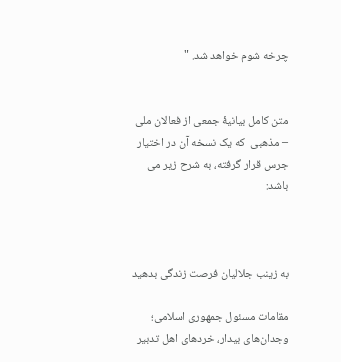چرخه شوم خواهد شد. "


متن کامل بیانیۀ جمعی از فعالان ملی – مذهبی  که یک نسخه آن در اختیار جرس قرار گرفته، به شرح زیر می باشد:



به زینب جلالیان فرصت زندگی بدهید

مقامات مسئول جمهوری اسلامی؛ وجدان‌های بیدار، خردهای اهل تدبیر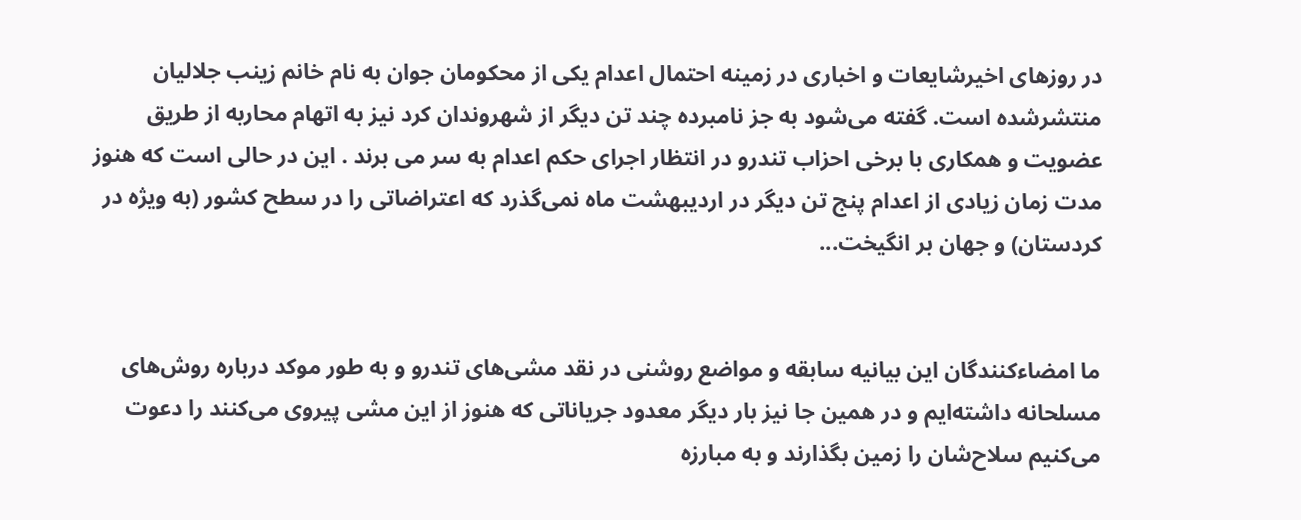در روزهای اخیرشایعات و اخباری در زمینه احتمال اعدام یکی از محکومان جوان به نام خانم زینب جلالیان منتشرشده است. گفته می‌شود به جز نامبرده چند تن دیگر از شهروندان کرد نیز به اتهام محاربه از طریق عضویت و همکاری با برخی احزاب تندرو در انتظار اجرای حکم اعدام به سر می برند . این در حالی است که هنوز مدت زمان زیادی از اعدام پنج تن دیگر در اردیبهشت ماه نمی‌گذرد که اعتراضاتی را در سطح کشور (به ویژه در کردستان) و جهان بر انگیخت...


ما امضاءکنندگان این بیانیه سابقه و مواضع روشنی در نقد مشی‌های تندرو و به طور موکد درباره روش‌های مسلحانه داشته‌ایم و در همین جا نیز بار دیگر معدود جریاناتی که هنوز از این مشی پیروی می‌کنند را دعوت می‌کنیم سلاح‌شان را زمین بگذارند و به مبارزه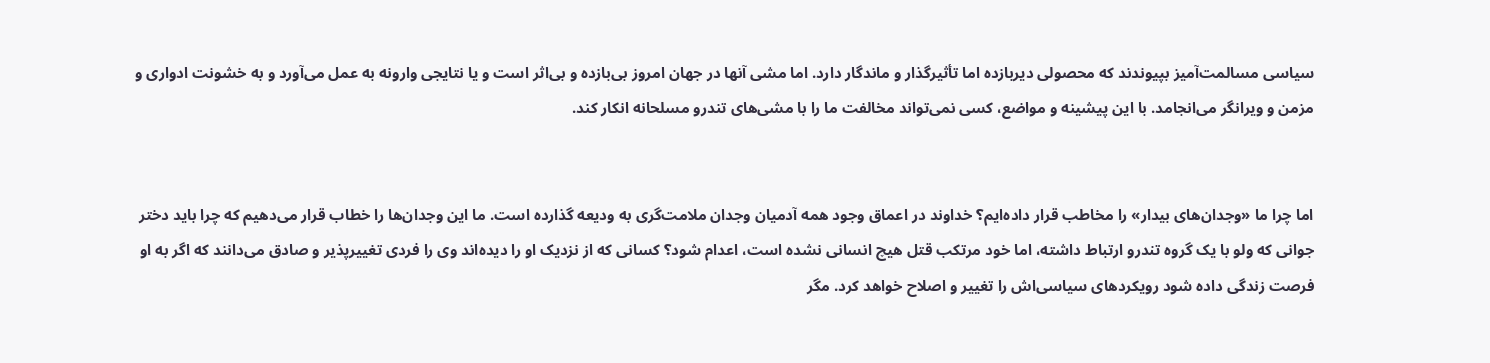سیاسی مسالمت‌آمیز بپیوندند که محصولی دیربازده اما تأثیرگذار و ماندگار دارد. اما مشی آنها در جهان امروز بی‌بازده و بی‌اثر است و یا نتایجی وارونه به عمل می‌آورد و به خشونت ادواری و مزمن و ویرانگر می‌انجامد. با این پیشینه و مواضع، کسی نمی‌تواند مخالفت ما را با مشی‌های تندرو مسلحانه انکار کند.


اما چرا ما «وجدان‌های بیدار» را مخاطب قرار داده‌ایم؟ خداوند در اعماق وجود همه آدمیان وجدان ملامت‌گری به ودیعه گذارده است. ما این وجدان‌ها را خطاب قرار می‌دهیم که چرا باید دختر جوانی که ولو با یک گروه تندرو ارتباط داشته، اما خود مرتکب قتل هیچ انسانی نشده است، اعدام شود؟ کسانی که از نزدیک او را دیده‌اند وی را فردی تغییرپذیر و صادق می‌دانند که اگر به او فرصت زندگی داده شود رویکردهای سیاسی‌اش را تغییر و اصلاح خواهد کرد. مگر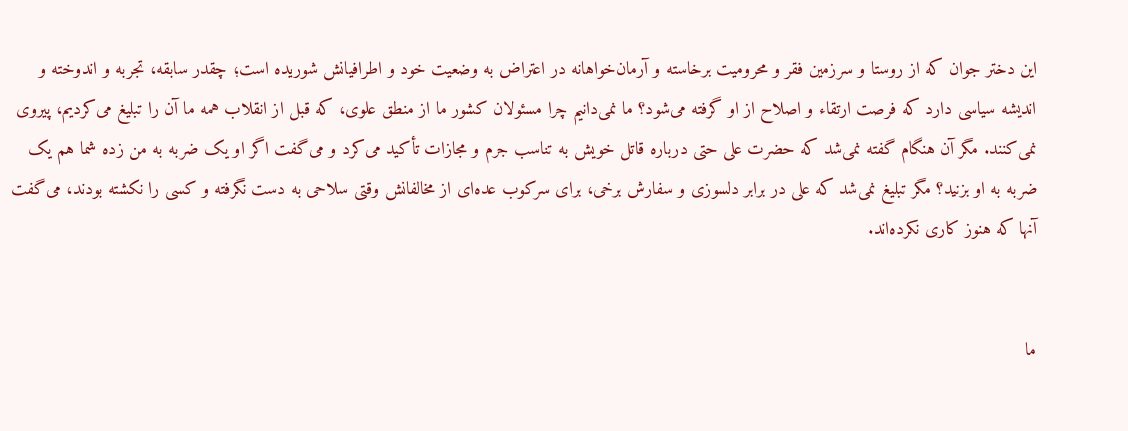این دختر جوان که از روستا و سرزمین فقر و محرومیت برخاسته و آرمان‌خواهانه در اعتراض به وضعیت خود و اطرافیانش شوریده است؛ چقدر سابقه، تجربه و اندوخته و اندیشه سیاسی دارد که فرصت ارتقاء و اصلاح از او گرفته می‌شود؟ ما نمی‌دانیم چرا مسئولان کشور ما از منطق علوی، که قبل از انقلاب همه ما آن را تبلیغ می‌کردیم، پیروی نمی‌کنند. مگر آن هنگام گفته نمی‌شد که حضرت علی حتی درباره قاتل خویش به تناسب جرم و مجازات تأکید می‌کرد و می‌گفت اگر او یک ضربه به من زده شما هم یک ضربه به او بزنید؟ مگر تبلیغ نمی‌شد که علی در برابر دلسوزی و سفارش برخی، برای سرکوب عده‌ای از مخالفانش وقتی سلاحی به دست نگرفته و کسی را نکشته بودند، می‌گفت آنها که هنوز کاری نکرده‌اند.


ما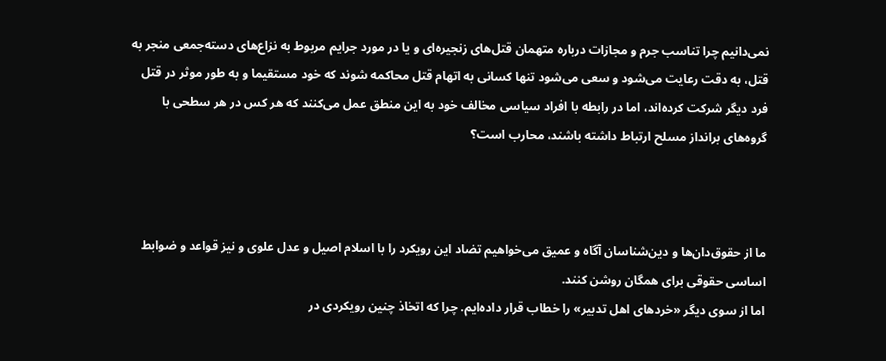نمی‌دانیم چرا تناسب جرم و مجازات درباره متهمان قتل‌های زنجیره‌ای و یا در مورد جرایم مربوط به نزاع‌های دسته‌جمعی منجر به قتل، به دقت رعایت می‌شود و سعی می‌شود تنها کسانی به اتهام قتل محاکمه شوند که خود مستقیما و به طور موثر در قتل فرد دیگر شرکت کرده‌اند، اما در رابطه با افراد سیاسی مخالف خود به این منطق عمل می‌کنند که هر کس در هر سطحی با گروه‌های برانداز مسلح ارتباط داشته باشند، محارب ‌است؟



ما از حقوق‌دان‌ها و دین‌شناسان آگاه و عمیق می‌خواهیم تضاد این رویکرد را با اسلام اصیل و عدل علوی و نیز قواعد و ضوابط اساسی حقوقی برای همگان روشن کنند.
اما از سوی دیگر «خردهای اهل تدبیر» را خطاب قرار داده‌ایم. چرا که اتخاذ چنین رویکردی در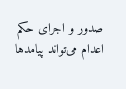صدور و اجرای حکم اعدام می‌تواند پیامدها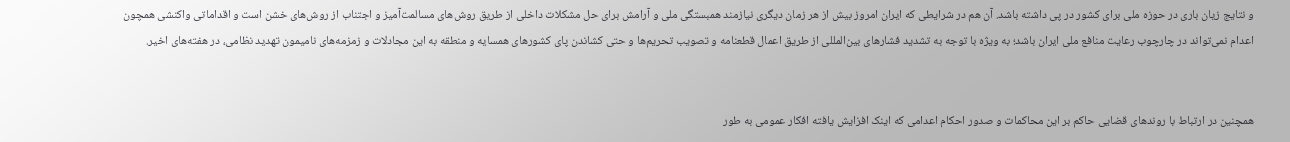و نتایج زیان باری در حوزه ملی برای کشور در پی داشته باشد. آن هم در شرایطی که ایران امروز بیش از هر زمان دیگری نیازمند همبستگی ملی و آرامش برای حل مشکلات داخلی از طریق روش‌های مسالمت‌آمیز و اجتناب از روش‌های خشن است و اقداماتی واکنشی همچون اعدام نمی‌تواند در چارچوب رعایت منافع ملی ایران باشد؛ به ویژه با توجه به تشدید فشارهای بین‌المللی از طریق اعمال قطعنامه و تصویب تحریم‌ها و حتی کشاندن پای کشورهای همسایه و منطقه به این مجادلات و زمزمه‌های نامیمون تهدید نظامی، در هفته‌های اخیر.


همچنین در ارتباط با روندهای قضایی حاکم بر این محاکمات و صدور احکام اعدامی که اینک افزایش یافته افکار عمومی به طور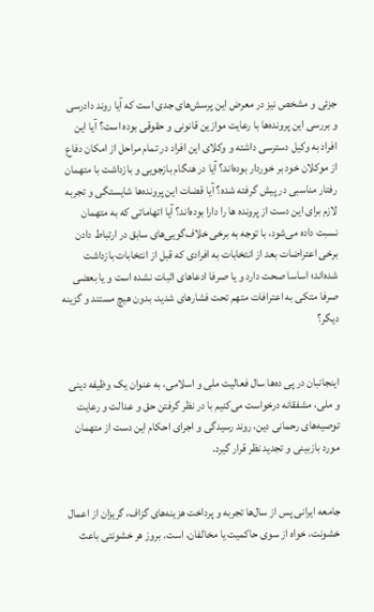جزئی و مشخص نیز در معرض این پرسش‌های جدی است که آیا روند دادرسی و بررسی این پرونده‌ها با رعایت موازین قانونی و حقوقی بوده است؟ آیا این افراد به وکیل دسترسی داشته و وکلای این افراد در تمام مراحل از امکان دفاع از موکلان خود بر خوردار بوده‌اند؟ آیا در هنگام بازجویی و بازداشت با متهمان رفتار مناسبی در پیش گرفته شده؟ آیا قضات این پرونده‌ها شایستگی و تجربه لازم برای این دست از پرونده ها را دارا بوده‌اند؟ آیا اتهاماتی که به متهمان نسبت داده می‌شود، با توجه به برخی خلاف‌گویی‌های سابق در ارتباط دادن برخی اعتراضات بعد از انتخابات به افرادی که قبل از انتخابات بازداشت شده‌اند؛ اساسا صحت دارد و یا صرفا ادعاهای اثبات نشده است و یا بعضی صرفا متکی به اعترافات متهم تحت فشارهای شدید، بدون هیچ مستند و گزینه دیگر؟


اینجانبان در پی ده‌ها سال فعالیت ملی و اسلامی، به عنوان یک وظیفه دینی و ملی، مشفقانه درخواست می‌کنیم با در نظر گرفتن حق و عدالت و رعایت توصیه‌های رحمانی دین، روند رسیدگی و اجرای احکام این دست از متهمان مورد بازبینی و تجدید نظر قرار گیرد.


جامعه ایرانی پس از سال‌ها تجربه و پرداخت هزینه‌های گزاف، گریزان از اعمال خشونت، خواه از سوی حاکمیت یا مخالفان، است. بروز هر خشونتی باعث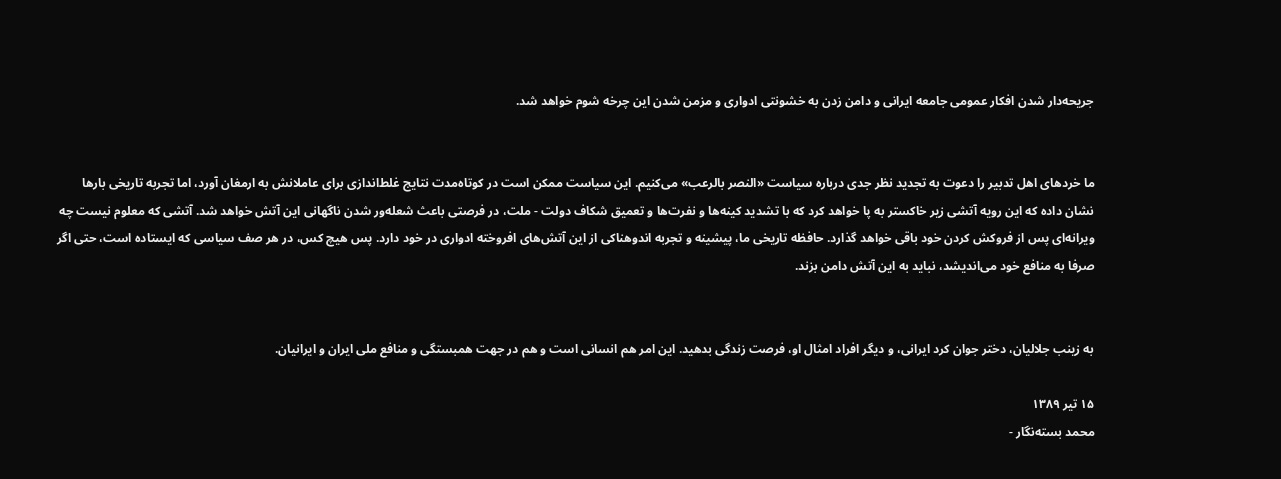جریحه‌دار شدن افکار عمومی جامعه ایرانی و دامن زدن به خشونتی ادواری و مزمن شدن این چرخه شوم خواهد شد.


ما خردهای اهل تدبیر را دعوت به تجدید نظر جدی درباره سیاست «النصر بالرعب» می‌کنیم. این سیاست ممکن است در کوتاه‌مدت نتایج غلط‌اندازی برای عاملانش به ارمغان آورد، اما تجربه تاریخی بارها نشان داده که این رویه آتشی زیر خاکستر به پا خواهد کرد که با تشدید کینه‌ها و نفرت‌ها و تعمیق شکاف دولت - ملت، در فرصتی باعث شعله‌ور شدن ناگهانی این آتش خواهد شد. آتشی که معلوم نیست چه ویرانه‌ای پس از فروکش کردن خود باقی خواهد گذارد. حافظه تاریخی ما، پیشینه و تجربه اندوهناکی از این آتش‌های افروخته ادواری در خود دارد. پس هیچ کس، در هر صف سیاسی که ایستاده است، حتی اگر صرفا به منافع خود می‌اندیشد، نباید به این آتش دامن بزند.


به زینب جلالیان، دختر جوان کرد ایرانی، و دیگر افراد امثال او، فرصت زندگی بدهید. این امر هم انسانی است و هم در جهت همبستگی و منافع ملی ایران و ایرانیان.

١۵ تیر ١٣۸۹
محمد بسته‌نگار -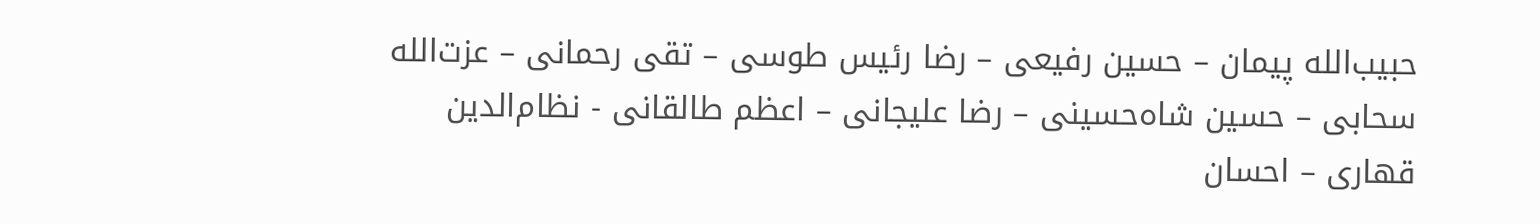حبیب‌الله پیمان – حسین رفیعی – رضا رئیس طوسی – تقی رحمانی – عزت‌الله سحابی – حسین شاه‌حسینی – رضا علیجانی – اعظم طالقانی - نظام‌الدین قهاری – احسان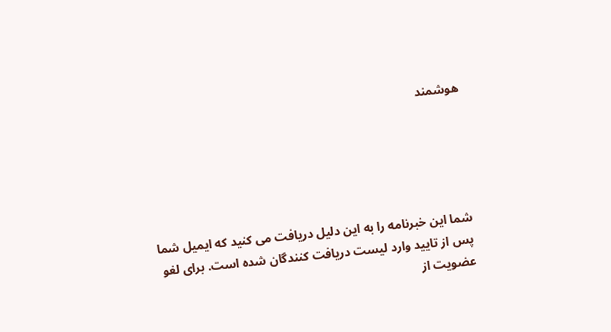هوشمند





شما این خبرنامه را به این دلیل دریافت می کنید که ایمیل شما پس از تایید وارد لیست دریافت کنندگان شده است. برای لغو عضویت از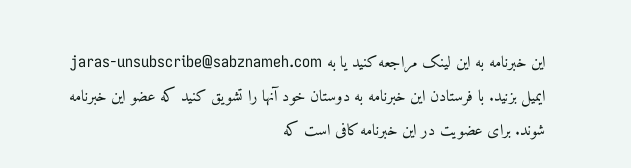این خبرنامه به این لینک مراجعه کنید یا به jaras-unsubscribe@sabznameh.com ایمیل بزنید. با فرستادن این خبرنامه به دوستان خود آنها را تشویق کنید که عضو این خبرنامه شوند. برای عضویت در این خبرنامه کافی است که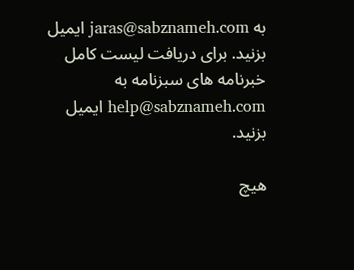به jaras@sabznameh.com ایمیل بزنید. برای دریافت لیست کامل خبرنامه های سبزنامه به help@sabznameh.com ایمیل بزنید.

هیچ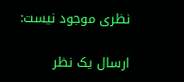نظری موجود نیست:

ارسال یک نظر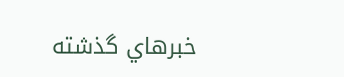خبرهاي گذشته